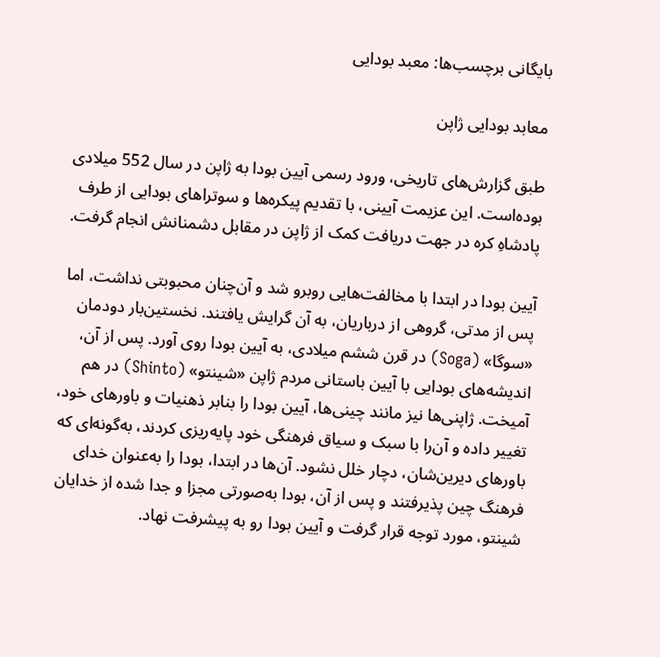بایگانی برچسب‌ها: معبد بودایی

معابد بودایی ژاپن

طبق گزارش‌های تاریخی، ورود رسمی آیین بودا به ژاپن در سال 552 میلادی بوده‌است. این عزیمت آیینی، با تقدیم پیکره‌ها و سوتراهای بودایی از طرف پادشاهِ کره در جهت دریافت کمک از ژاپن در مقابل دشمنانش انجام گرفت.

آیین بودا در ابتدا با مخالفت‌هایی روبرو شد و آن‌چنان محبوبتی نداشت، اما پس از مدتی، گروهی از درباریان، به آن گرایش یافتند. نخستین‌بار دودمان «سوگا» (Soga) در قرن ششم میلادی، به آیین بودا روی آورد. پس از آن، اندیشه‌های بودایی با آیین باستانی مردم ژاپن «شینتو» (Shinto) در هم آمیخت. ژاپنی‌ها نیز مانند چینی‌ها، آیین بودا را بنابر ذهنیات و باورهای خود، تغییر داده و آن‌را با سبک و سیاق فرهنگی خود پایه‌ریزی کردند، به‌گونه‌ای که باورهای دیرین‌شان، دچار خلل نشود. آن‌ها در ابتدا، بودا را به‌عنوان خدای فرهنگ چین پذیرفتند و پس از آن، بودا به‌صورتی مجزا و جدا شده از خدایان شینتو، مورد توجه قرار گرفت و آیین بودا رو به پیشرفت نهاد.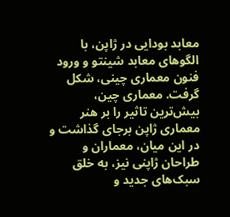معابد بودایی در ژاپن، با الگوهای معابد شینتو و ورود فنون معماری چینی، شکل گرفت. معماری چین، بیش‌ترین تاثیر را بر هنر معماری ژاپن برجای گذاشت و در این میان، معماران و طراحان ژاپنی نیز، به خلق سبک‌های جدید و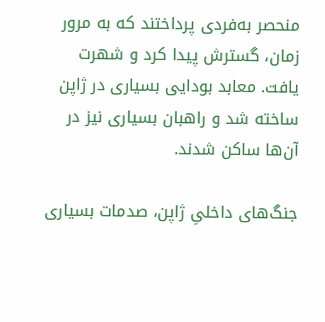منحصر به‌فردی پرداختند که به مرور زمان، گسترش پیدا کرد و شهرت یافت. معابد بودایی بسیاری در ژاپن ساخته شد و راهبان بسیاری نیز در آن‌ها ساکن شدند.

جنگ‌های داخلیِ ژاپن، صدمات بسیاری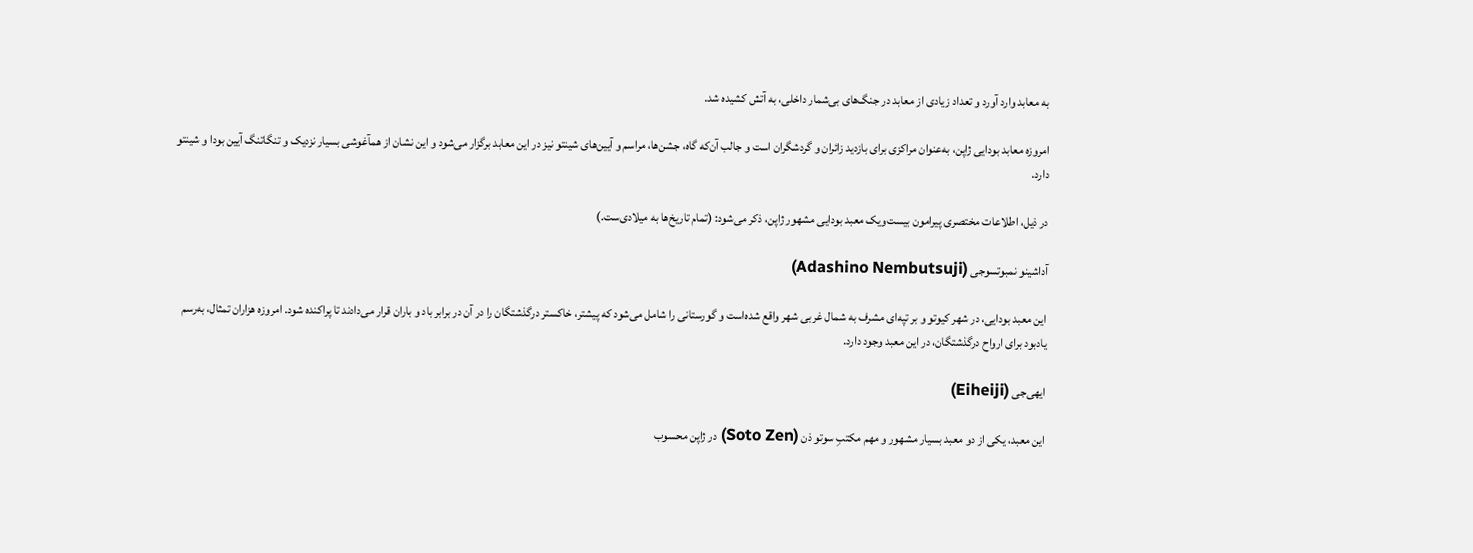به معابد وارد آورد و تعداد زیادی از معابد در جنگ‌های بی‌شمار داخلی، به آتش کشیده شد.

امروزه معابد بودایی ژاپن، به‌عنوان مراکزی برای بازدید زائران و گردشگران است و جالب آن‌که گاه، جشن‌ها، مراسم و آیین‌های شینتو نیز در این معابد برگزار می‌شود و این نشان از همآغوشی بسیار نزدیک و تنگاتنگ آیین بودا و شینتو دارد.

در ذیل، اطلاعات مختصری پیرامون بیست‌و‌یک معبد بودایی مشهور ژاپن، ذکر می‌شود: (تمام تاریخ‌ها به میلادی‌ست.)

آداشینو نمبوتسوجی (Adashino Nembutsuji)

این معبد بودایی، در شهر کیوتو و بر تپه‌ای مشرف به شمال غربی شهر واقع شده‌است و گورستانی را شامل می‌شود که پیشتر، خاکستر درگذشتگان را در آن در برابر باد و باران قرار می‌دادند تا پراکنده شود. امروزه هزاران تمثال، به‌رسم یادبود برای ارواح درگذشتگان، در این معبد وجود دارد.

ایهی‌جی (Eiheiji)

این معبد، یکی از دو معبد بسیار مشهور و مهم مکتبِ سوتو ذن (Soto Zen) در ژاپن محسوب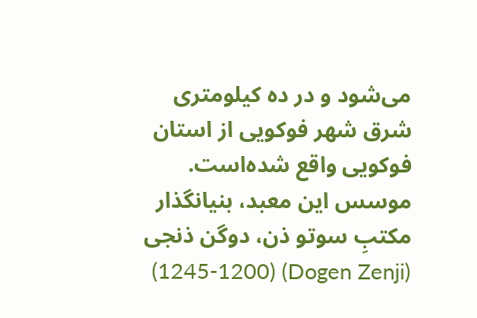می‌شود و در ده کیلومتری شرق شهر فوکویی از استان فوکویی واقع شده‌است. موسس این معبد، بنیانگذار مکتبِ سوتو ذن، دوگن ذنجی (Dogen Zenji) (1245-1200)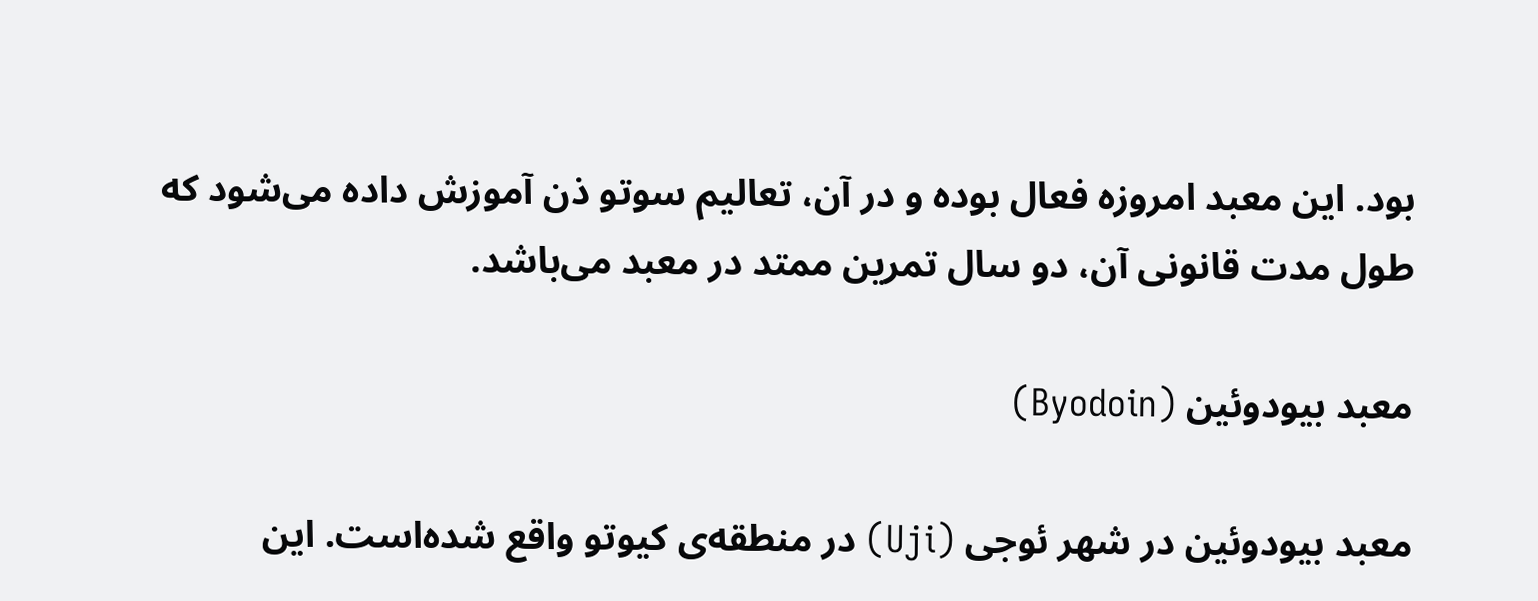بود. این معبد امروزه فعال بوده و در آن، تعالیم سوتو ذن آموزش داده می‌شود که طول مدت قانونی آن، دو سال تمرین ممتد در معبد می‌باشد.

معبد بیودوئین (Byodoin)

معبد بیودوئین در شهر ئوجی (Uji) در منطقه‌ی کیوتو واقع شده‌است. این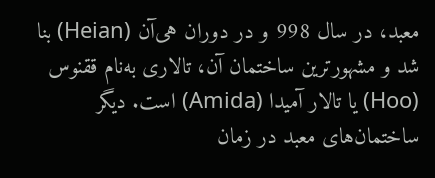معبد، در سال 998 و در دوران هی‌آن (Heian) بنا شد و مشهورترین ساختمان آن، تالاری به‌نام ققنوس (Hoo) یا تالار آمیدا (Amida) است. دیگر ساختمان‌های معبد در زمان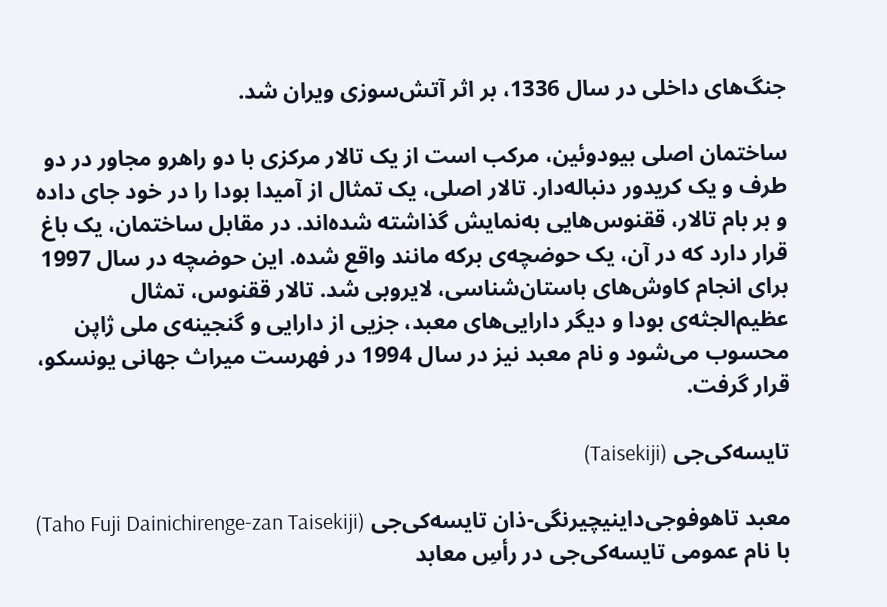جنگ‌های داخلی در سال 1336، بر اثر آتش‌سوزی ویران شد.

ساختمان اصلی بیودوئین، مرکب است از یک تالار مرکزی با دو راهرو مجاور در دو طرف و یک کریدور دنباله‌دار. تالار اصلی، یک تمثال از آمیدا بودا را در خود جای داده و بر بام تالار، ققنوس‌هایی به‌نمایش گذاشته شده‌اند. در مقابل ساختمان، یک باغ قرار دارد که در آن، یک حوضچه‌ی برکه مانند واقع شده. این حوضچه در سال 1997 برای انجام کاوش‌های باستان‌شناسی، لایروبی شد. تالار ققنوس، تمثال عظیم‌الجثه‌ی بودا و دیگر دارایی‌های معبد، جزیی از دارایی و گنجینه‌ی ملی ژاپن محسوب می‌شود و نام معبد نیز در سال 1994 در فهرست میراث جهانی یونسکو، قرار گرفت.

تایسه‌کی‌جی (Taisekiji)

معبد تاهوفوجی‌داینیچیرنگی-ذان تایسه‌کی‌جی (Taho Fuji Dainichirenge-zan Taisekiji) با نام عمومی تایسه‌کی‌جی در رأسِ معابد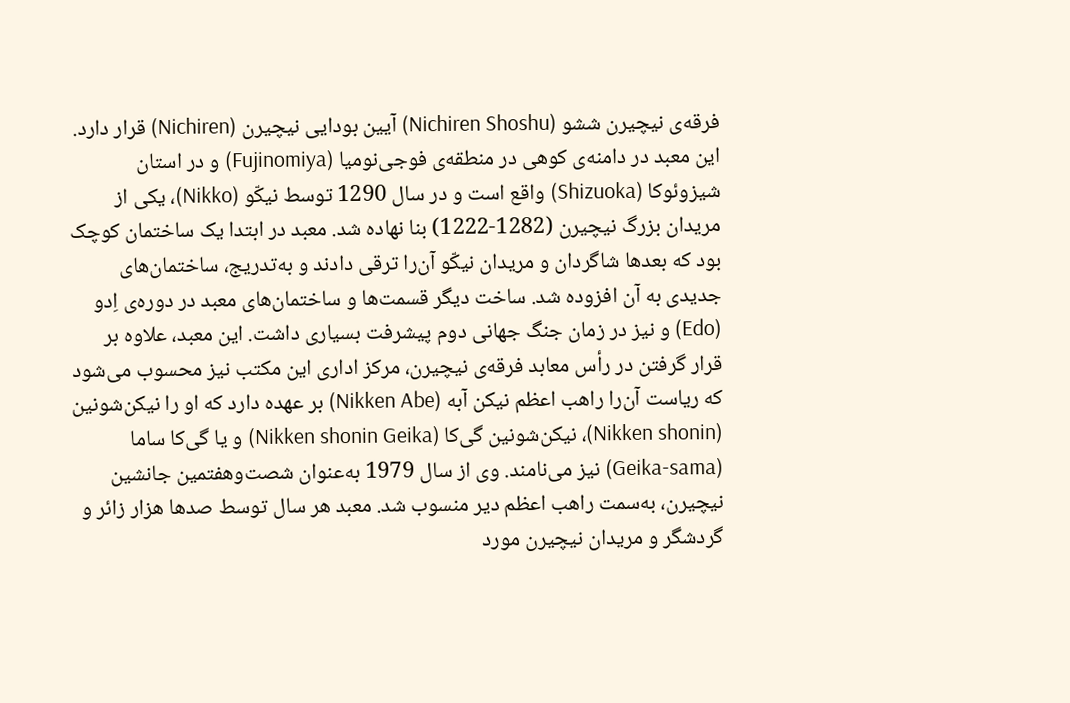فرقه‌ی نیچیرن ششو (Nichiren Shoshu) آیین بودایی نیچیرن (Nichiren) قرار دارد. این معبد در دامنه‌ی کوهی در منطقه‌ی فوجی‌نومیا (Fujinomiya) و در استان شیزوئوکا (Shizuoka) واقع است و در سال 1290 توسط نیکّو (Nikko)، یکی از مریدان بزرگ نیچیرن (1282-1222) بنا نهاده شد. معبد در ابتدا یک ساختمان کوچک بود که بعدها شاگردان و مریدان نیکّو آن‌را ترقی دادند و به‌تدریج، ساختمان‌های جدیدی به آن افزوده شد. ساخت دیگر قسمت‌ها و ساختمان‌های معبد در دوره‌ی اِدو (Edo) و نیز در زمان جنگ جهانی دوم پیشرفت بسیاری داشت. این معبد، علاوه بر قرار گرفتن در رأس معابد فرقه‌ی نیچیرن، مرکز اداری این مکتب نیز محسوب می‌شود که ریاست آن‌را راهب اعظم نیکن آبه (Nikken Abe) بر عهده دارد که او را نیکن‌شونین (Nikken shonin)، نیکن‌شونین گی‌کا (Nikken shonin Geika) و یا گی‌کا ساما (Geika-sama) نیز می‌نامند. وی از سال 1979 به‌عنوان شصت‌و‌هفتمین جانشین نیچیرن، به‌سمت راهب اعظم دیر منسوب شد. معبد هر سال توسط صدها هزار زائر و گردشگر و مریدان نیچیرن مورد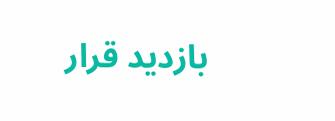بازدید قرار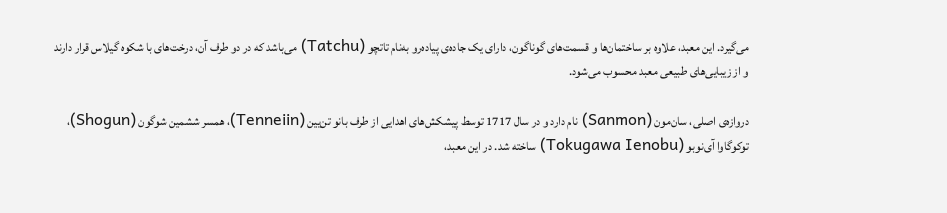می‌گیرد. این معبد، علاوه بر ساختمان‌ها و قسمت‌های گوناگون، دارای یک جاده‌ی پیاده‌رو به‌‌نام تاتچو (Tatchu) می‌باشد که در دو طرف آن، درخت‌های با شکوه گیلاس قرار دارند و از زیبایی‌های طبیعی معبد محسوب می‌شود.

دروازه‌ی اصلی، سان‌مون (Sanmon) نام دارد و در سال 1717 توسط پیشکش‌های اهدایی از طرف بانو تن‌یین (Tenneiin)، همسر ششمین شوگون (Shogun)، توکوگاوا آی‌نوبو (Tokugawa Ienobu) ساخته شد. در این معبد،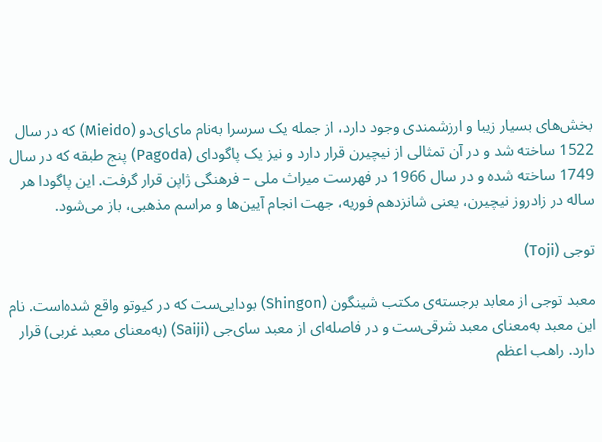بخش‌های بسیار زیبا و ارزشمندی وجود دارد، از جمله یک سرسرا به‌نام مای‌ای‌دو (Mieido) که در سال 1522 ساخته شد و در آن تمثالی از نیچیرن قرار دارد و نیز یک پاگودای (Pagoda) پنج طبقه که در سال 1749 ساخته شده و در سال 1966 در فهرست میراث ملی – فرهنگی ژاپن قرار گرفت. این پاگودا هر ساله در زادروز نیچیرن، یعنی شانزدهم فوریه، جهت انجام آیین‌ها و مراسم مذهبی، باز می‌شود.

توجی (Toji)

معبد توجی از معابد برجسته‌ی مکتب شینگون (Shingon) بودایی‌ست که در کیوتو واقع شده‌است. نام این معبد به‌معنای معبد شرقی‌ست و در فاصله‌ای از معبد سای‌جی (Saiji) (به‌معنای معبد غربی) قرار دارد. راهب اعظم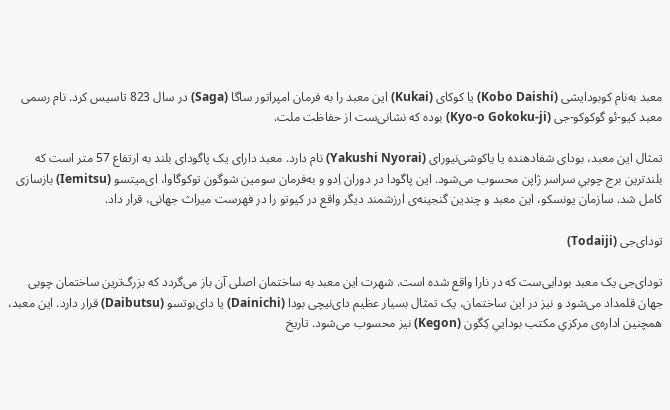معبد به‌نام کوبودایشی (Kobo Daishi) یا کوکای (Kukai) این معبد را به فرمان امپراتور ساگا (Saga) در سال 823 تاسیس کرد. نام رسمی معبد کیو-ئو گوکوکو-جی (Kyo-o Gokoku-ji) بوده که نشانی‌ست از حفاظت ملت.

تمثال این معبد، بودای شفادهنده یا یاکوشی‌نیورای (Yakushi Nyorai) نام دارد. معبد دارای یک پاگودای بلند به ارتفاع 57 متر است که بلندترین برج چوبیِ سراسر ژاپن محسوب می‌شود. این پاگودا در دوران اِدو و به‌فرمان سومین شوگون توکوگاوا، ای‌میتسو (Iemitsu) بازسازی کامل شد. سازمان یونسکو، این معبد و چندین گنجینه‌ی ارزشمند دیگر واقع در کیوتو را در فهرست میراث جهانی، قرار داد.

تودای‌جی (Todaiji)

تودای‌جی یک معبد بودایی‌ست که در نارا واقع شده است. شهرت این معبد به ساختمان اصلی آن باز می‌گردد که بزرگ‌ترین ساختمان چوبی جهان قلمداد می‌شود و نیز در این ساختمان، یک تمثال بسیار عظیم دای‌نیچی بودا (Dainichi) یا دای‌بوتسو (Daibutsu) قرار دارد. این معبد، همچنین اداره‌ی مرکزیِ مکتب بوداییِ کِگون (Kegon) نیز محسوب می‌شود. تاریخ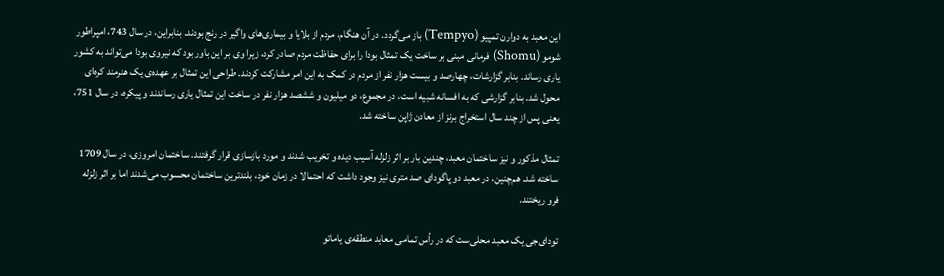این معبد به دوارن تمپیو (Tempyo) باز می‌گردد. در آن هنگام، مردم از بلایا و بیماری‌های واگیر در رنج بودند. بنابراین، در سال 743، امپراطور شومو (Shomu) فرمانی مبنی بر ساخت یک تمثال بودا را برای حفاظت مردم صادر کرد، زیرا وی بر این باور بود که نیروی بودا می‌تواند به کشور یاری رساند. بنابر گزارشات، چهارصد و بیست هزار نفر از مردم در کمک به این امر مشارکت کردند. طراحی این تمثال بر عهده‌ی یک هنرمند کره‌ای محول شد. بنابر گزارشی که به افسانه شبیه است، در مجموع، دو میلیون و ششصد هزار نفر در ساخت این تمثال یاری رساندند و پیکره، در سال 751، یعنی پس از چند سال استخراج برنز از معادن ژاپن ساخته شد.

تمثال مذکور و نیز ساختمان معبد، چندین بار بر اثر زلزله آسیب دیده و تخریب شدند و مورد بازسازی قرار گرفتند. ساختمان امروزی، در سال 1709 ساخته شد. هم‌چنین، در معبد دو پاگودای صد متری نیز وجود داشت که احتمالا در زمان خود، بلندترین ساختمان محسوب می‌شدند اما بر اثر زلزله فرو ریختند.

تودای‌جی یک معبد محلی‌ست که در رأس تمامی معابد منطقه‌ی یاماتو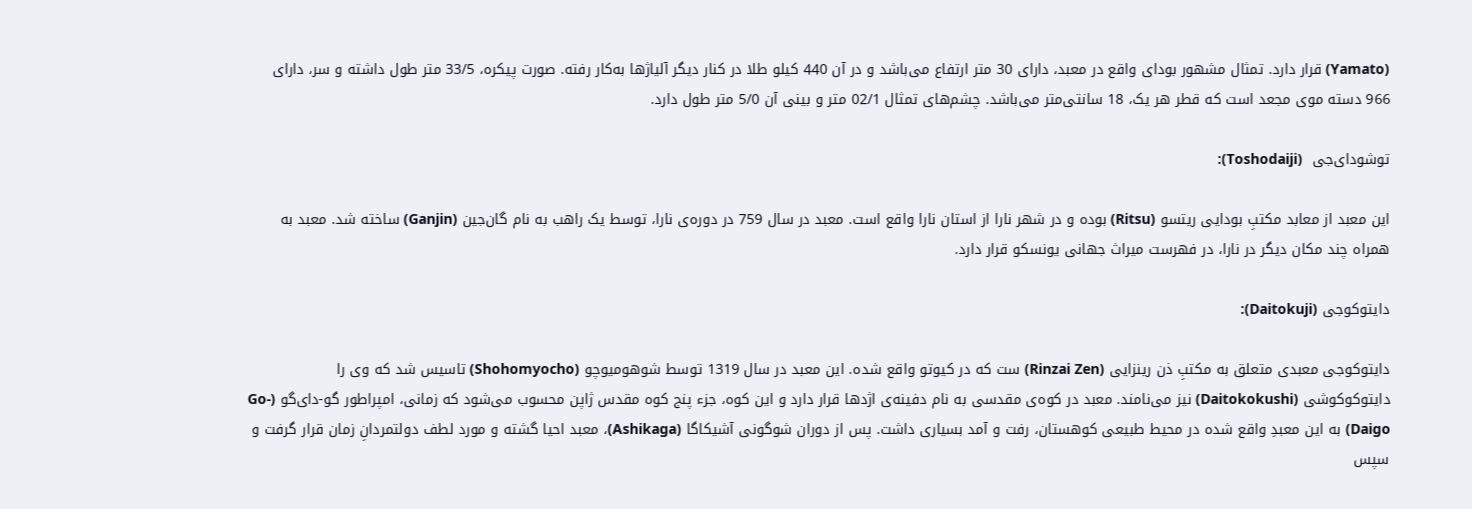(Yamato) قرار دارد. تمثال مشهور بودای واقع در معبد، دارای 30 متر ارتفاع می‌باشد و در آن 440 کیلو طلا در کنار دیگر آلیاژها به‌کار رفته. صورت پیکره، 33/5 متر طول داشته و سر، دارای 966 دسته موی مجعد است که قطر هر یک، 18 سانتی‌متر می‌باشد. چشم‌های تمثال 02/1 متر و بینی آن 5/0 متر طول دارد.

توشودای‌جی  (Toshodaiji):

این معبد از معابد مکتبِ بودایی ریتسو (Ritsu) بوده و در شهر نارا از استان نارا واقع است. معبد در سال 759 در دوره‌ی نارا، توسط یک راهب به نام گان‌جین (Ganjin) ساخته شد. معبد به همراه چند مکان دیگر در نارا، در فهرست میراث جهانی یونسکو قرار دارد.

دایتوکوجی (Daitokuji):

دایتوکوجی معبدی متعلق به مکتبِ ذن رینزایی (Rinzai Zen) ست که در کیوتو واقع شده. این معبد در سال 1319 توسط شوهومیوچو (Shohomyocho) تاسیس شد که وی را دایتوکوکوشی (Daitokokushi) نیز می‌نامند. معبد در کوه‌ی مقدسی به نام دفینه‌ی اژدها قرار دارد و این کوه، جزء پنج کوه مقدس ژاپن محسوب می‌شود که زمانی، امپراطور گو-دای‌گو (Go-Daigo) به این معبدِ واقع شده در محیط طبیعی کوهستان، رفت و آمد بسیاری داشت. پس از دوران شوگونی آشیکاگا (Ashikaga)، معبد احیا گشته و مورد لطف دولتمردانِ زمان قرار گرفت و سپس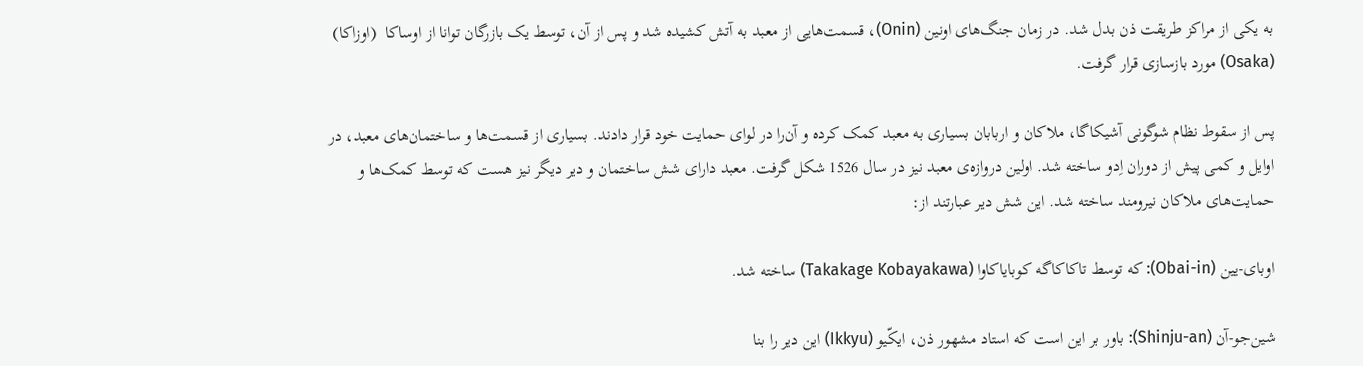به یکی از مراکز طریقت ذن بدل شد. در زمان جنگ‌های اونین (Onin)، قسمت‌هایی از معبد به آتش کشیده شد و پس از آن، توسط یک بازرگان توانا از اوساکا  (اوزاکا) (Osaka) مورد بازسازی قرار گرفت.

پس از سقوط نظام شوگونی آشیکاگا، ملاکان و اربابان بسیاری به معبد کمک کرده و آن‌را در لوای حمایت خود قرار دادند. بسیاری از قسمت‌ها و ساختمان‌های معبد، در اوایل و کمی پیش از دوران اِدو ساخته شد. اولین دروازه‌ی معبد نیز در سال 1526 شکل گرفت. معبد دارای شش ساختمان و دیر دیگر نیز هست که توسط کمک‌ها و حمایت‌های ملاکان نیرومند ساخته شد. این شش دیر عبارتند از:

اوبای‌-یین (Obai-in): که توسط تاکاکاگه کوبایاکاوا (Takakage Kobayakawa) ساخته شد.

شین‌جو‌-آن (Shinju-an): باور بر این است که استاد مشهور ذن، ایکّیو (Ikkyu) این دیر را بنا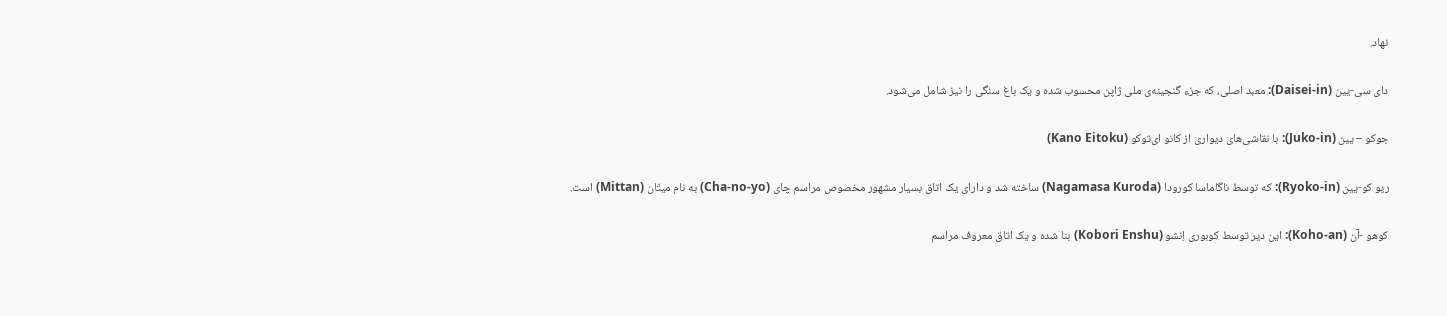نهاد.

دای سی‌-یین (Daisei-in): معبد اصلی، که جزء گنجینه‌ی ملی ژاپن محسوب شده و یک باغ سنگی را نیز شامل می‌شود.

جوکو – یین (Juko-in): با نقاشی‌های دیواری از کانو ای‌توکو (Kano Eitoku)

ریو کو‌-یین (Ryoko-in): که توسط ناگاماسا کورودا (Nagamasa Kuroda) ساخته شد و دارای یک اتاق بسیار مشهور مخصوص مراسم چای (Cha-no-yo) به نام میتّان (Mittan) است.

کوهو -آن (Koho-an): این دیر توسط کوبوری اِنشو (Kobori Enshu) بنا شده و یک اتاق معروف مراسم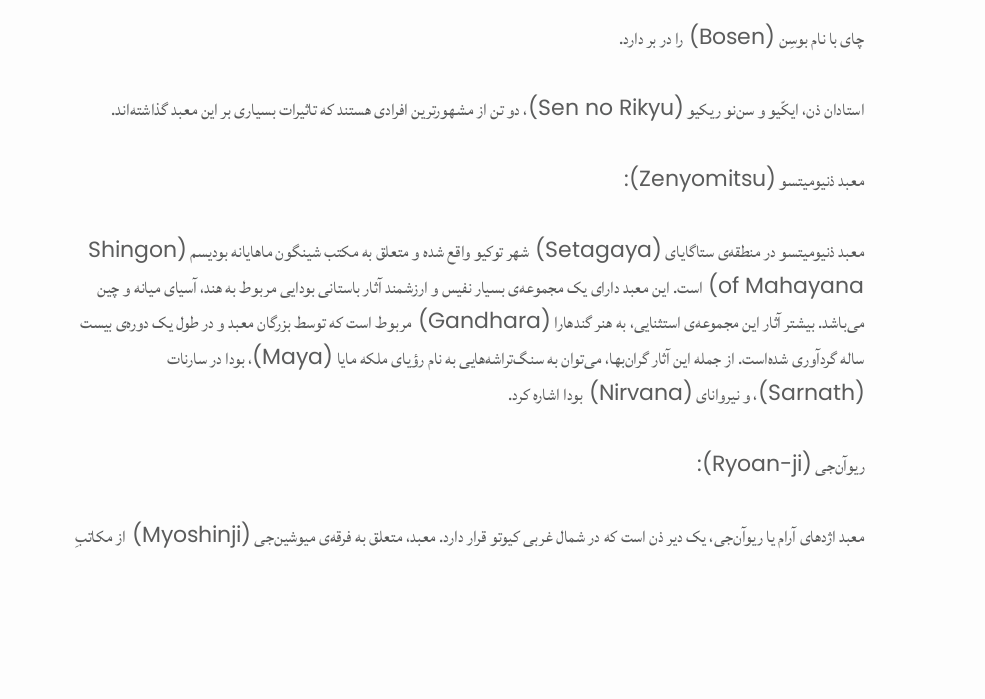چای با نام بوسِن (Bosen) را در بر دارد.

استادان ذن، ایکّیو و سن‌نو ریکیو (Sen no Rikyu)، دو تن از مشهورترین افرادی هستند که تاثیرات بسیاری بر این معبد گذاشته‌اند.

معبد ذنیومیتسو (Zenyomitsu):

معبد ذنیومیتسو در منطقه‌ی ستاگایای (Setagaya) شهر توکیو واقع شده و متعلق به مکتب شینگون ماهایانه بودیسم (Shingon of Mahayana) است. این معبد دارای یک مجموعه‌ی بسیار نفیس و ارزشمند آثار باستانی بودایی مربوط به هند، آسیای میانه و چین می‌باشد. بیشتر آثار این مجموعه‌‌ی استثنایی، به هنر گندهارا (Gandhara) مربوط است که توسط بزرگان معبد و در طول یک دوره‌ی بیست ساله گردآوری شده‌است. از جمله این آثار گران‌بها، می‌توان به سنگ‌تراشه‌هایی به نام رؤیای ملکه مایا (Maya)، بودا در سارنات (Sarnath)، و نیروانای (Nirvana) بودا اشاره کرد.

ریو‌آن‌جی (Ryoan-ji):

معبد اژدهای آرام یا ریو‌آن‌جی، یک دیر ذن است که در شمال غربی کیوتو قرار دارد. معبد، متعلق به فرقه‌ی میوشین‌جی (Myoshinji) از مکاتبِ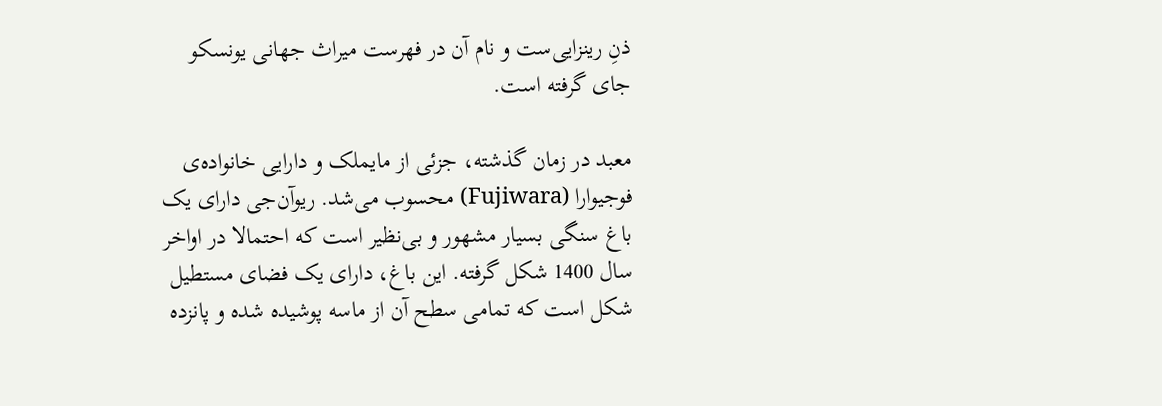ذنِ رینزایی‌ست و نام آن در فهرست میراث جهانی یونسکو جای گرفته‌ است.

معبد در زمان گذشته، جزئی از مایملک و دارایی خانواده‌ی فوجیوارا (Fujiwara) محسوب می‌شد. ریوآن‌جی دارای یک باغ سنگی بسیار مشهور و بی‌نظیر است که احتمالا در اواخر سال 1400 شکل گرفته. این باغ، دارای یک فضای مستطیل شکل است که تمامی سطح آن از ماسه پوشیده شده و پانزده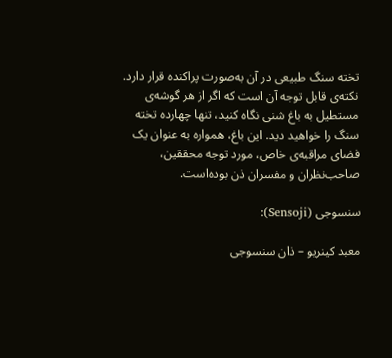تخته سنگ طبیعی در آن به‌صورت پراکنده قرار دارد. نکته‌ی قابل توجه آن است که اگر از هر گوشه‌ی مستطیل به باغ شنی نگاه کنید، تنها چهارده تخته سنگ را خواهید دید. این باغ، همواره به عنوان یک فضای مراقبه‌ی خاص، مورد توجه محققین، صاحب‌نظران و مفسران ذن بوده‌است.

سنسوجی (Sensoji):

معبد کینریو – ذان سنسوجی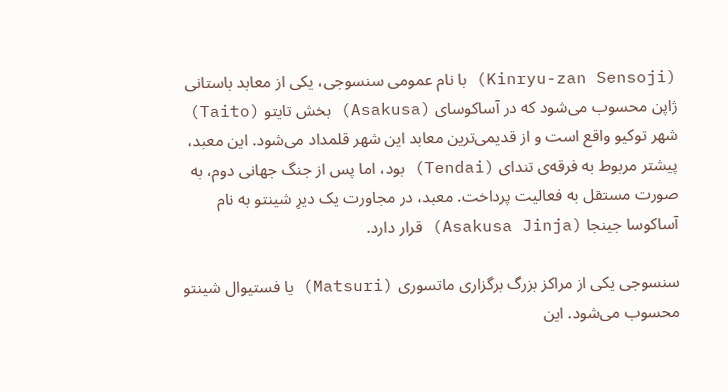(Kinryu-zan Sensoji) با نام عمومی سنسوجی، یکی از معابد باستانی ژاپن محسوب می‌شود که در آساکوسای (Asakusa) بخش تایتو (Taito) شهر توکیو واقع است و از قدیمی‌ترین معابد این شهر قلمداد می‌شود. این معبد، پیشتر مربوط به فرقه‌ی تندای (Tendai) بود، اما پس از جنگ جهانی دوم، به صورت مستقل به فعالیت پرداخت. معبد، در مجاورت یک دیرِ شینتو به نام آساکوسا جینجا (Asakusa Jinja) قرار دارد.

سنسوجی یکی از مراکز بزرگ برگزاری ماتسوری (Matsuri) یا فستیوال شینتو محسوب می‌شود. این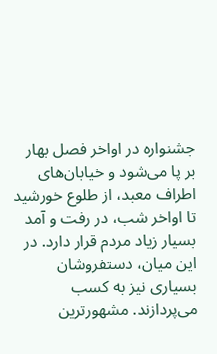جشنواره در اواخر فصل بهار بر پا می‌شود و خیابان‌های اطراف معبد، از طلوع خورشید تا اواخر شب، در رفت و آمد بسیار زیاد مردم قرار دارد. در این میان، دستفروشان بسیاری نیز به کسب می‌پردازند. مشهورترین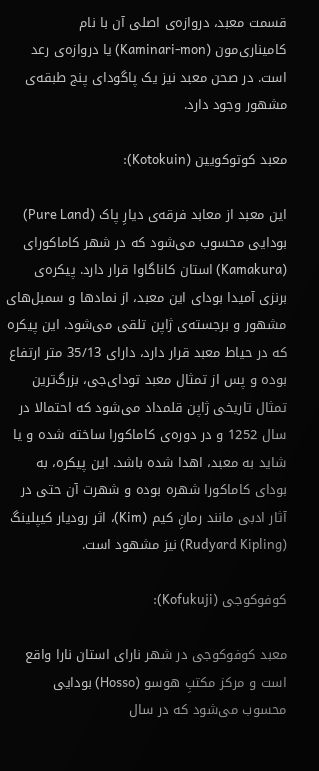قسمت معبد، دروازه‌ی اصلی آن با نام کامیناری‌مون (Kaminari-mon) یا دروازه‌ی رعد است. در صحن معبد نیز یک پاگودای پنج طبقه‌ی مشهور وجود دارد.

معبد کوتوکویین (Kotokuin):

این معبد از معابد فرقه‌‌ی دیارِ پاک (Pure Land) بودایی محسوب می‌شود که در شهر کاماکورای (Kamakura) استان کاناگاوا قرار دارد. پیکره‌ی برنزی آمیدا بودای این معبد، از نمادها و سمبل‌های مشهور و برجسته‌ی ژاپن تلقی می‌شود. این پیکره که در حیاط معبد قرار دارد، دارای 35/13 متر ارتفاع بوده و پس از تمثال معبد تودای‌جی، بزرگ‌ترین تمثال تاریخی ژاپن قلمداد می‌شود که احتمالا در سال 1252 و در دوره‌ی کاماکورا ساخته شده و یا شاید به معبد، اهدا شده باشد. این پیکره، به بودای کاماکورا شهره بوده و شهرت آن حتی در آثار ادبی مانند رمانِ کیم (Kim)، اثر رودیار کیپلینگ (Rudyard Kipling) نیز مشهود است.

کوفوکوجی (Kofukuji):

معبد کوفوکوجی در شهر نارای استان نارا واقع است و مرکز مکتبِ هوسو (Hosso) بودایی محسوب می‌شود که در سال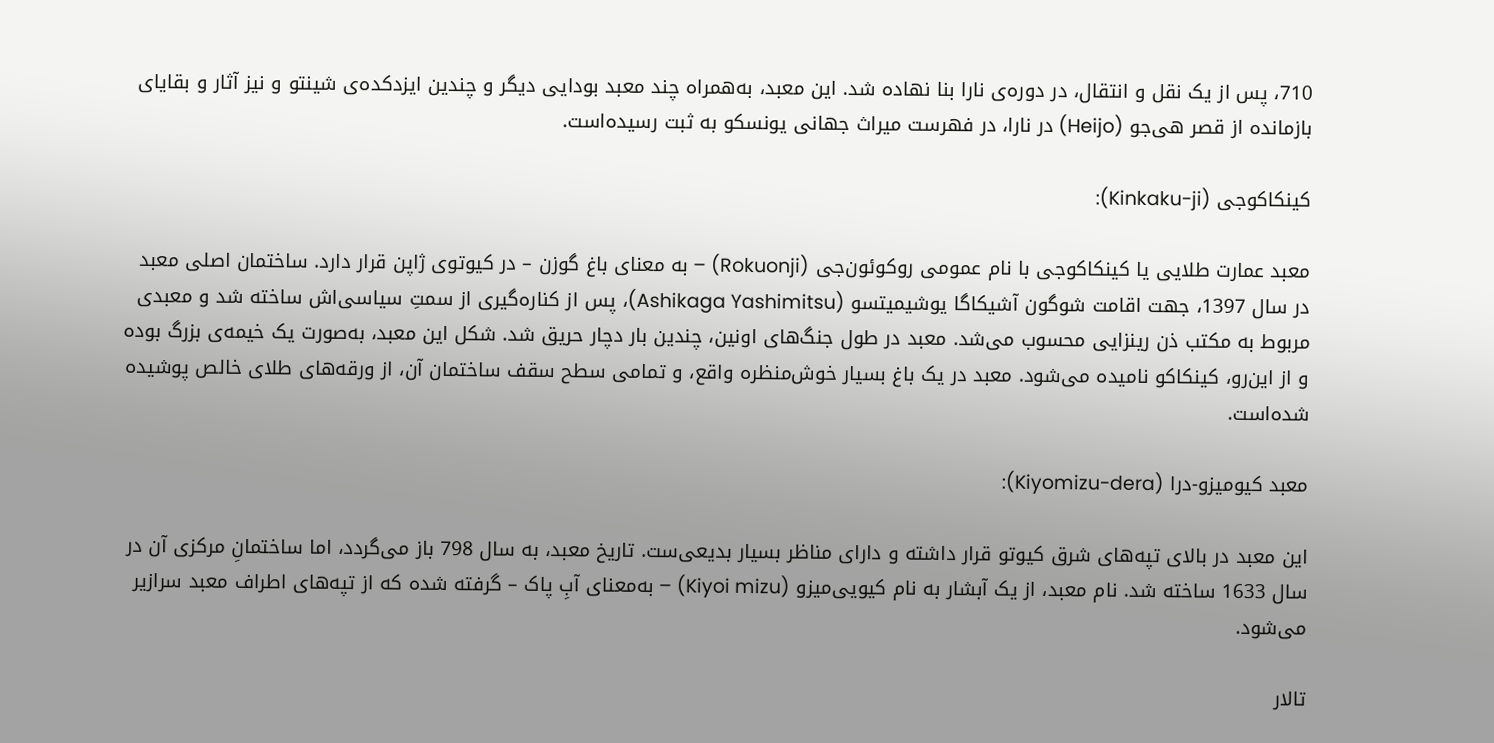710، پس از یک نقل و انتقال، در دوره‌ی نارا بنا نهاده شد. این معبد، به‌همراه چند معبد بودایی دیگر و چندین ایزدکده‌ی شینتو و نیز آثار و بقایای بازمانده از قصر هی‌جو (Heijo) در نارا، در فهرست میراث جهانی یونسکو به ثبت رسیده‌است.

کینکاکوجی (Kinkaku-ji):

معبد عمارت طلایی یا کینکاکوجی با نام عمومی روکوئون‌جی (Rokuonji) – به معنای باغ گوزن – در کیوتوی ژاپن قرار دارد. ساختمان اصلی معبد در سال 1397، جهت اقامت شوگون آشیکاگا یوشیمیتسو (Ashikaga Yashimitsu)، پس از کناره‌گیری از سمتِ سیاسی‌اش ساخته شد و معبدی مربوط به مکتب ذن رینزایی محسوب می‌شد. معبد در طول جنگ‌های اونین، چندین بار دچار حریق شد. شکل این معبد، به‌صورت یک خیمه‌ی بزرگ بوده و از این‌رو، کینکاکو نامیده می‌شود. معبد در یک باغ بسیار خوش‌منظره واقع، و تمامی سطح سقف ساختمان آن، از ورقه‌های طلای خالص پوشیده شده‌است.

معبد کیومیزو-درا (Kiyomizu-dera):

این معبد در بالای تپه‌های شرق کیوتو قرار داشته و دارای مناظر بسیار بدیعی‌ست. تاریخ معبد، به سال 798 باز می‌گردد، اما ساختمانِ مرکزی آن در سال 1633 ساخته شد. نام معبد، از یک آبشار به نام کیویی‌میزو (Kiyoi mizu) – به‌معنای آبِ پاک – گرفته شده که از تپه‌های اطراف معبد سرازیر می‌شود.

تالار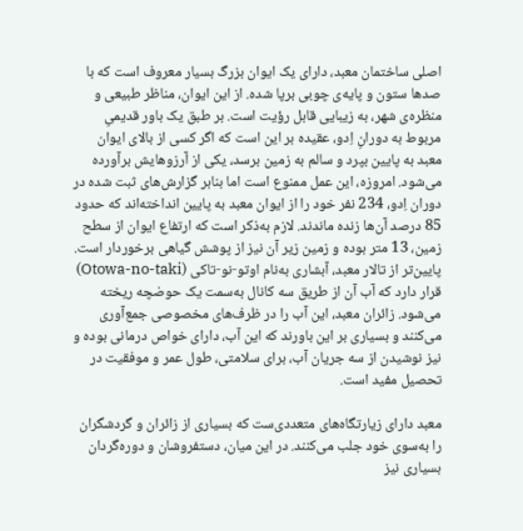اصلی ساختمان معبد، دارای یک ایوان بزرگ بسیار معروف است که با صدها ستون و پایه‌ی چوبی برپا شده. از این ایوان، مناظر طبیعی و منظره‌ی شهر، به‌ زیبایی قابل رؤیت است. بر طبق یک باور قدیمیِ مربوط به دورانِ اِدو، عقیده بر این است که اگر کسی از بالای ایوان معبد به پایین بپرد و سالم به زمین برسد، یکی از آرزوهایش برآورده می‌شود. امروزه، این عمل ممنوع است اما بنابر گزارش‌های ثبت شده در دوران اِدو، 234 نفر خود را از ایوان معبد به پایین انداخته‌اند که حدود 85 درصد آن‌ها زنده ماندند. لازم به‌ذکر است که ارتفاع ایوان از سطح زمین، 13 متر بوده و زمین زیر آن نیز از پوشش گیاهی برخوردار است. پایین‌تر از تالار معبد، آبشاری به‌نام اوتو-نو-تاکی (Otowa-no-taki) قرار دارد که آب آن از طریق سه کانال به‌سمت یک حوضچه ریخته می‌شود. زائران معبد، این آب را در ظرف‌های مخصوصی جمع‌آوری می‌کنند و بسیاری بر این باورند که این آب، دارای خواص درمانی بوده و نیز نوشیدن از سه جریان آب، برای سلامتی، طول عمر و موفقیت در تحصیل مفید است.

معبد دارای زیارتگاه‌های متعددی‌ست که بسیاری از زائران و گردشگران را به‌سوی خود جلب می‌کنند. در این میان، دستفروشان و دوره‌گردان بسیاری نیز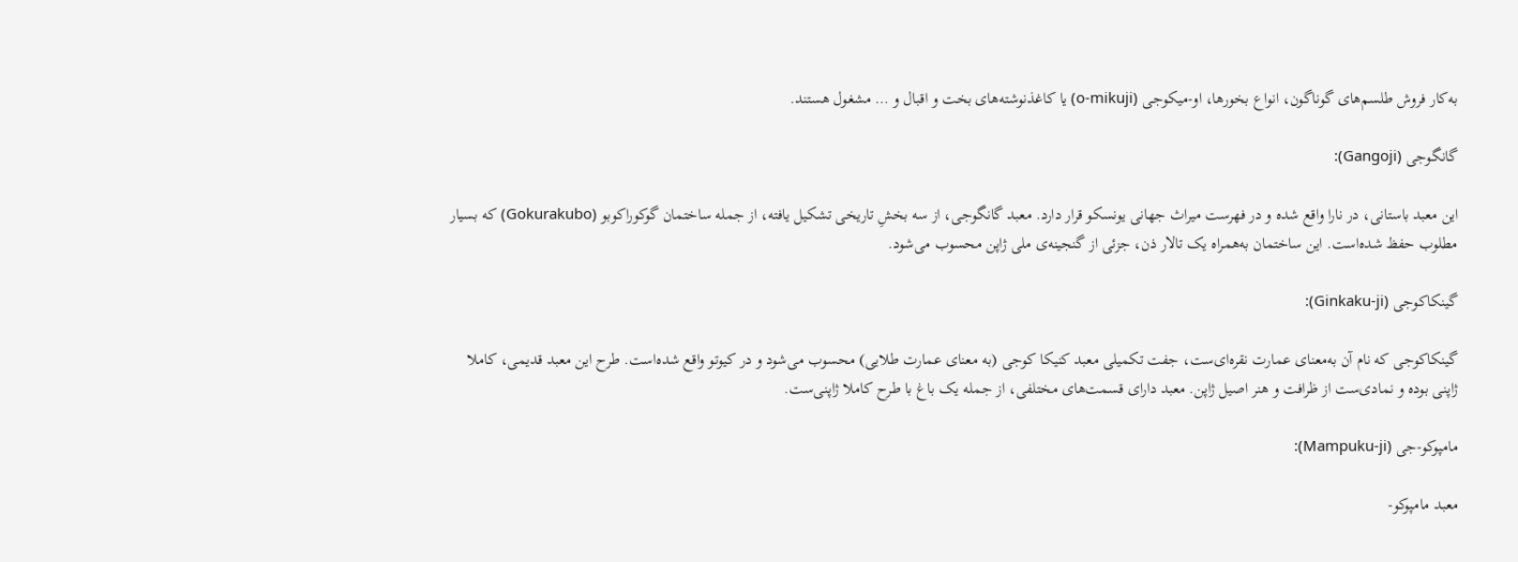به‌کار فروش طلسم‌های گوناگون، انواع بخورها‌، او-میکوجی (o-mikuji) یا کاغذنوشته‌های بخت و اقبال و … مشغول هستند.

گانگوجی (Gangoji):

این معبد باستانی، در نارا واقع شده و در فهرست میراث جهانی یونسکو قرار دارد. معبد گانگوجی، از سه بخشِ تاریخی تشکیل یافته، از جمله ساختمان گوکوراکوبو (Gokurakubo) که بسیار مطلوب حفظ شده‌است. این ساختمان به‌همراه یک تالار ذن، جزئی از گنجینه‌ی ملی ژاپن محسوب می‌شود.

گینکاکوجی (Ginkaku-ji):

گینکاکوجی که نام آن به‌معنای عمارت نقره‌ای‌ست، جفت تکمیلی معبد کنیکا کوجی (به معنای عمارت طلایی) محسوب می‌شود و در کیوتو واقع شده‌است. طرح این معبد قدیمی، کاملا ژاپنی بوده و نمادی‌ست از ظرافت و هنر اصیل ژاپن. معبد دارای قسمت‌های مختلفی، از جمله یک باغ با طرح کاملا ژاپنی‌ست.

مامپوکو-جی (Mampuku-ji):

معبد مامپوکو-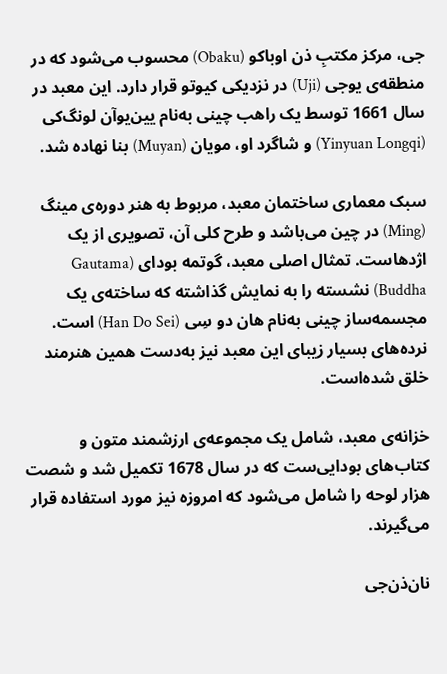جی، مرکز مکتبِ ذن اوباکو (Obaku) محسوب می‌شود که در منطقه‌ی یوجی (Uji) در نزدیکی کیوتو قرار دارد. این معبد در سال 1661 توسط یک راهب چینی به‌نام یین‌یوآن لونگ‌کی (Yinyuan Longqi) و شاگرد او، مویان (Muyan) بنا نهاده شد.

سبک معماری ساختمان معبد، مربوط به هنر دوره‌ی مینگ (Ming) در چین می‌باشد و طرح کلی آن، تصویری از یک اژدهاست. تمثال اصلی معبد، گوتمه بودای (Gautama Buddha) نشسته را به نمایش گذاشته که ساخته‌ی یک مجسمه‌ساز چینی به‌نام هان دو سِی (Han Do Sei) است. نرده‌های بسیار زیبای این معبد نیز به‌دست همین هنرمند خلق شده‌است.

خزانه‌ی معبد، شامل یک مجموعه‌ی ارزشمند متون و کتاب‌های بودایی‌ست که در سال 1678 تکمیل شد و شصت هزار لوحه را شامل می‌شود که امروزه نیز مورد استفاده قرار می‌گیرند.

نان‌ذن‌جی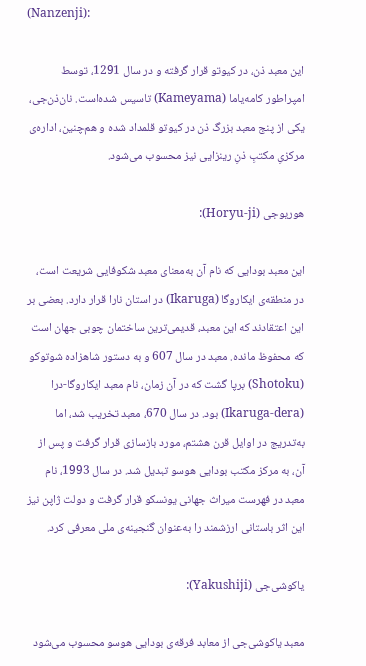(Nanzenji):

این معبد ذن، در کیوتو قرار گرفته و در سال 1291، توسط امپراطور کامه‌‌یاما (Kameyama) تاسیس شده‌است. نان‌ذن‌جی، یکی از پنج معبد بزرگ ذن در کیوتو قلمداد شده و هم‌چنین، اداره‌ی مرکزیِ مکتبِ ذنِ رینزایی نیز محسوب می‌شود.

هوریوجی (Horyu-ji):

این معبد بودایی که نام آن به‌معنای معبد شکوفایی شریعت است، در منطقه‌ی ایکاروگا (Ikaruga) در استان نارا قرار دارد. بعضی بر این اعتقادند که این معبد، قدیمی‌ترین ساختمان چوبی جهان است که محفوظ مانده. معبد در سال 607 و به دستور شاهزاده شوتوکو (Shotoku) بر‌پا گشت که در آن زمان، نام معبد ایکاروگا-درا (Ikaruga-dera) بود. در سال 670، معبد تخریب شد، اما به‌تدریج در اوایل قرن هشتم، مورد بازسازی قرار گرفت و پس از آن، به مرکز مکتب بودایی هوسو تبدیل شد. در سال 1993، نام معبد در فهرست میراث جهانی یونسکو قرار گرفت و دولت ژاپن نیز این اثر باستانی ارزشمند را به‌عنوان گنجینه‌ی ملی معرفی کرد.

یاکوشی‌جی (Yakushiji):

معبد یاکوشی‌جی از معابد فرقه‌ی بودایی هوسو محسوب می‌شود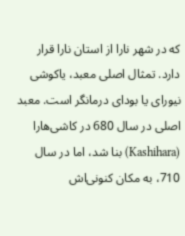که در شهر نارا از استان نارا قرار دارد. تمثال اصلی معبد، یاکوشی نیورای یا بودای درمانگر است. معبد اصلی در سال 680 در کاشی‌هارا (Kashihara) بنا شد، اما در سال 710، به مکان کنونی‌اش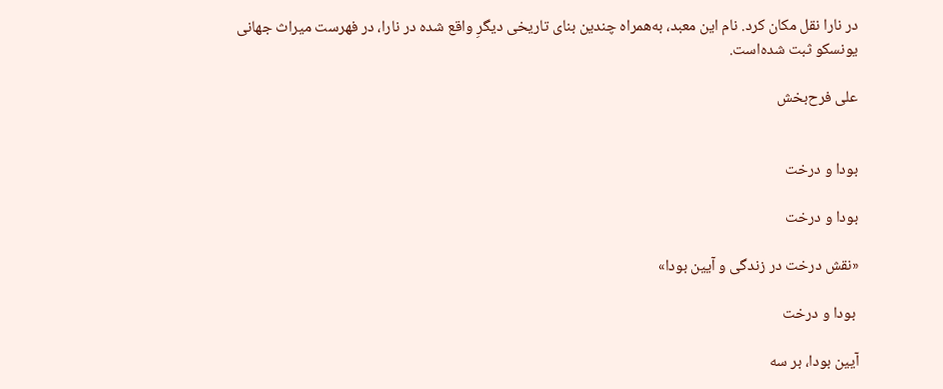در نارا نقل مکان کرد. نام این معبد، به‌همراه چندین بنای تاریخی دیگرِ واقع شده در نارا، در فهرست میراث جهانی یونسکو ثبت شده‌است.

علی فرح‌بخش


بودا و درخت

بودا و درخت

«نقش درخت در زندگی و آیین بودا»

 بودا و درخت

آیین بودا، بر سه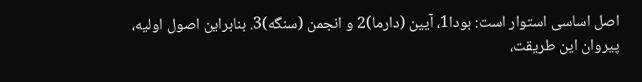اصل اساسی استوار است: بودا1، آیین (دارما)2 و انجمن (سنگه)3. بنابراین اصول اولیه، پیروان این طریقت،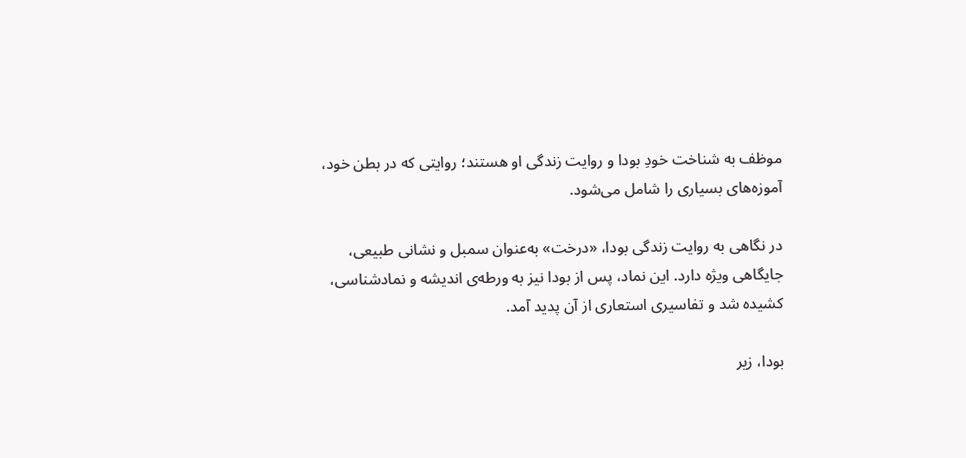موظف به شناخت خودِ بودا و روایت زندگی او هستند؛ روایتی که در بطن خود، آموزه‌های بسیاری را شامل می‌شود.

در نگاهی به روایت زندگی بودا، «درخت» به‌عنوان سمبل و نشانی طبیعی، جایگاهی ویژه دارد. این نماد، پس از بودا نیز به ورطه‌ی اندیشه و نماد‌شناسی، کشیده شد و تفاسیری استعاری از آن پدید آمد.

بودا، زیر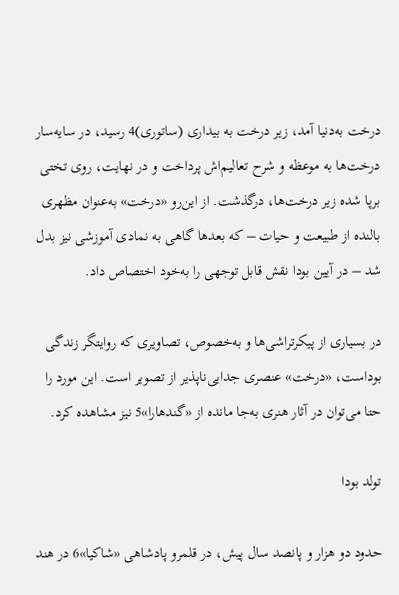درخت به‌دنیا آمد، زیر درخت به بیداری (ساتوری)4 رسید، در سایه‌سار درخت‌ها به موعظه و شرح تعالیم‌اش پرداخت و در نهایت، روی تختی برپا شده زیر درخت‌ها، درگذشت. از این‌رو «درخت» به‌عنوان مظهری بالنده از طبیعت و حیات – که بعدها گاهی به نمادی آموزشی نیز بدل شد – در آیین بودا نقش قابل توجهی را به‌خود اختصاص داد.

در بسیاری از پیکرتراشی‌ها و به‌خصوص، تصاویری که روایتگر زندگی بودا‌ست، «درخت» عنصری جدایی‌ناپذیر از تصویر است. این مورد را حتا می‌توان در آثار هنری به‌جا مانده از «گندهارا»5 نیز مشاهده کرد.

تولد بودا

حدود دو هزار و پانصد سال پیش، در قلمرو پادشاهی «شاکیا»6 در هند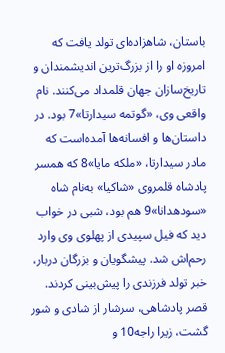باستان، شاهزاده‌ای تولد یافت که امروزه او را از بزرگ‌ترین اندیشمندان و تاریخ‌سازان جهان قلمداد می‌کنند. نام واقعی وی، «گوتمه سیدارتا»7 بود. در داستان‌ها و افسانه‌ها آمده‌است که مادر سیدارتا، «ملکه مایا»8 که همسر پادشاه قلمروی «شاکیا» به‌نام شاه «سود‌هدانا»9 هم بود، شبی در خواب دید که فیل سپیدی از پهلوی وی وارد رحم‌اش شد. پیشگویان و بزرگان دربار، خبر تولد فرزندی را پیش‌بینی کردند. قصر پادشاهی، سرشار از شادی و شور گشت، زیرا راجه10 و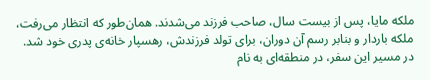ملکه مایا، پس از بیست سال، صاحب فرزند می‌شدند. همان‌طور که انتظار می‌رفت، ملکه باردار و بنابر رسم آن دوران، برای تولد فرزندش، رهسپار خانه‌ی پدری خود شد. در مسیر این سفر، در منطقه‌ای به نام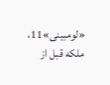«لومبینی»11، ملکه قبل از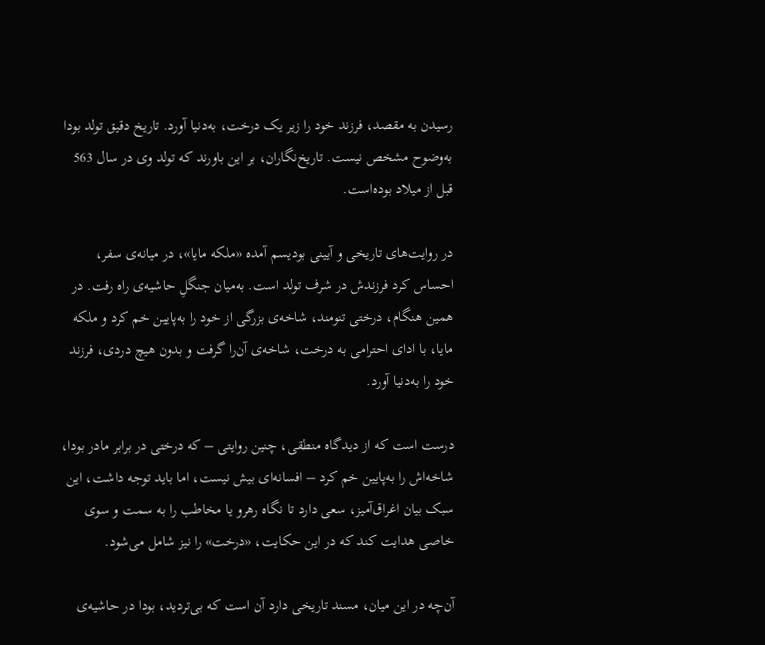رسیدن به مقصد، فرزند خود را زیر یک درخت، به‌دنیا آورد. تاریخ دقیق تولد بودا به‌وضوح مشخص نیست. تاریخ‌نگاران، بر این باورند که تولد وی در سال 563 قبل از میلاد بوده‌است.

در روایت‌های تاریخی و آیینی بودیسم آمده «ملکه مایا»، در میانه‌ی سفر، احساس کرد فرزندش در شرف تولد است. به‌میان جنگلِ حاشیه‌ی راه رفت. در همین هنگام، درختی تنومند، شاخه‌ی بزرگی از خود را به‌پایین خم کرد و ملکه مایا، با ادای احترامی به درخت، شاخه‌ی آن‌را گرفت و بدون هیچ دردی، فرزند خود را به‌دنیا آورد.

درست است که از دیدگاه منطقی، چنین روایتی – که درختی در برابر مادر بودا، شاخه‌اش را به‌پایین خم کرد – افسانه‌ای بیش نیست، اما باید توجه داشت، این سبک بیان اغراق‌آمیز، سعی دارد تا نگاه رهرو یا مخاطب را به‌ سمت و سوی خاصی هدایت کند که در این حکایت، «درخت» را نیز شامل می‌شود.

آن‌چه در این میان، مسند تاریخی دارد آن است که بی‌تردید، بودا در حاشیه‌ی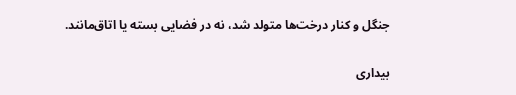جنگل و کنار درخت‌ها متولد شد، نه در فضایی بسته یا اتاق‌مانند.

بیداری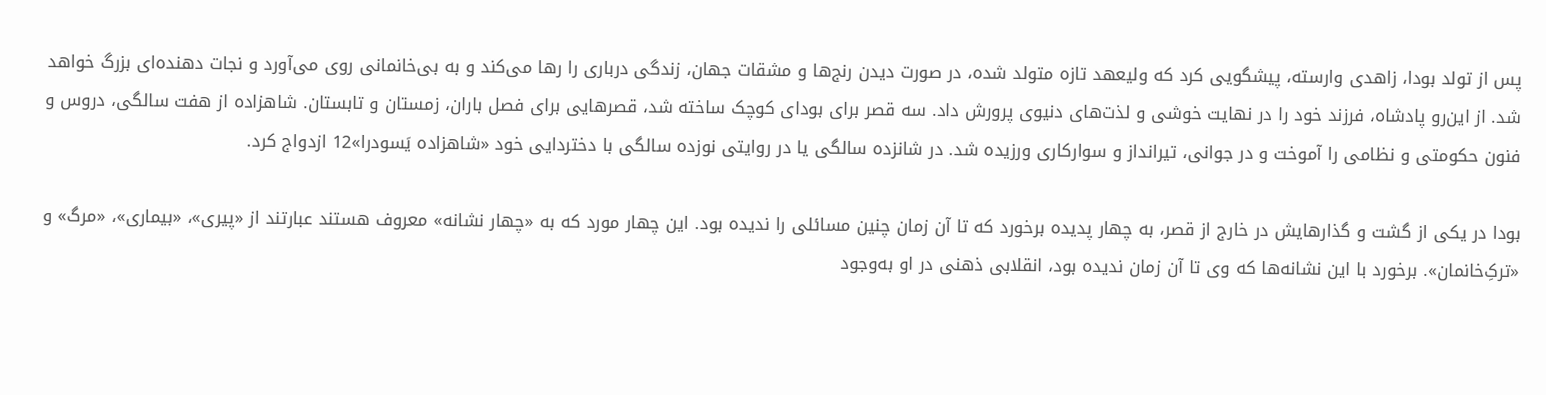پس از تولد بودا، زاهدی وارسته، پیشگویی کرد که ولیعهد تازه متولد شده، در صورت دیدن رنج‌ها و مشقات جهان، زندگی درباری را رها می‌کند و به بی‌خانمانی روی می‌آورد و نجات دهنده‌ای بزرگ خواهد شد. از این‌رو پادشاه، فرزند خود را در نهایت خوشی و لذت‌های دنیوی پرورش داد. سه قصر برای بودای کوچک ساخته شد، قصرهایی برای فصل باران، زمستان و تابستان. شاهزاده از هفت سالگی، دروس و فنون حکومتی و نظامی را آموخت و در جوانی، تیرانداز و سوارکاری ورزیده شد. در شانزده سالگی یا در روایتی نوزده سالگی با دختر‌دایی خود «شاهزاده یَسودرا»12 ازدواج کرد.

بودا در یکی از گشت و گذارهایش در خارج از قصر، به چهار پدیده برخورد که تا آن زمان چنین مسائلی را ندیده بود. این چهار مورد که به «چهار نشانه» معروف هستند عبارتند از «پیری»، «بیماری»، «مرگ» و «ترک‌ِخانمان». برخورد با این نشانه‌ها که وی تا آن زمان ندیده بود، انقلابی ذهنی در او به‌وجود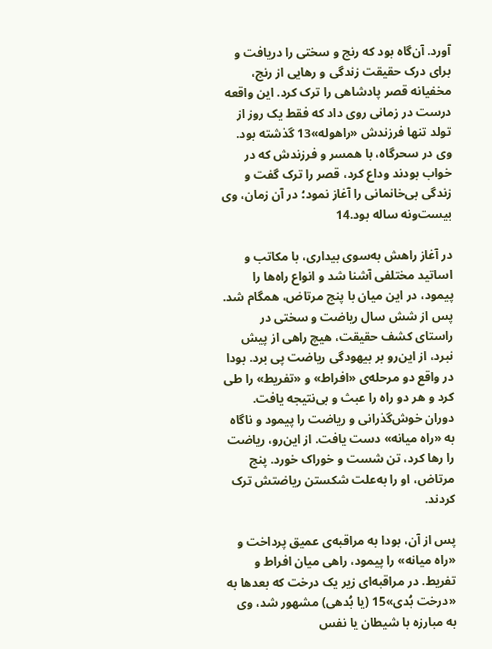آورد. آن‌گاه بود که رنج و سختی را دریافت و برای درک حقیقت زندگی و رهایی از رنج، مخفیانه قصر پادشاهی را ترک کرد. این واقعه درست در زمانی روی داد که فقط یک روز از تولد تنها فرزندش «راهوله»13 گذشته بود. وی در سحرگاه، با همسر و فرزندش که در خواب بودند وداع کرد، قصر را ترک گفت و زندگی بی‌خانمانی را آغاز نمود؛ در آن زمان، وی بیست‌و‌نه ساله بود.14

در آغاز راهش به‌سوی بیداری، با مکاتب و اساتید مختلفی آشنا شد و انواع راه‌ها را پیمود، در این میان با پنج مرتاض، همگام شد. پس از شش سال ریاضت و سختی در راستای کشف حقیقت، هیچ راهی از پیش نبرد، از این‌رو بر بیهودگی ریاضت پی برد. بودا در واقع دو مرحله‌ی «افراط» و «تفریط» را طی کرد و هر دو راه را عبث و بی‌نتیجه یافت. دوران خوش‌گذرانی و ریاضت را پیمود و ناگاه به «راه میانه» دست یافت. از این‌رو، ریاضت را رها کرد، تن شست و خوراک خورد. پنج مرتاض، او را به‌علت شکستن ریاضتش ترک کردند.

پس از آن، بودا به مراقبه‌ی عمیق پرداخت و «راه میانه» را پیمود، راهی میان افراط و تفریط. در مراقبه‌ای زیر یک درخت که بعدها به «درخت بُدی»15 (یا بُدهی) مشهور شد، وی به مبارزه با شیطان یا نفس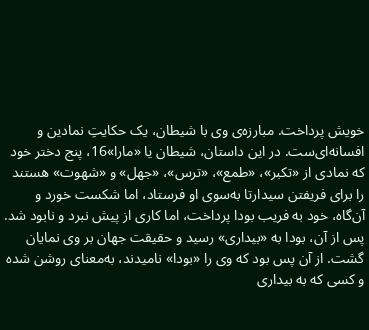خویش پرداخت. مبارزه‌ی وی با شیطان، یک حکایتِ نمادین و افسانه‌ای‌ست. در این داستان، شیطان یا «مارا»16، پنج دختر خود که نمادی از «تکبر»، «طمع»، «ترس»، «جهل» و «شهوت» هستند را برای فریفتن سیدارتا به‌سوی او فرستاد، اما شکست خورد و آن‌گاه، خود به فریب بودا پرداخت، اما کاری از پیش نبرد و نابود شد. پس از آن، بودا به «بیداری» رسید و حقیقت جهان بر وی نمایان گشت. از آن پس بود که وی را «بودا» نامیدند، به‌معنای روشن شده و کسی که به بیداری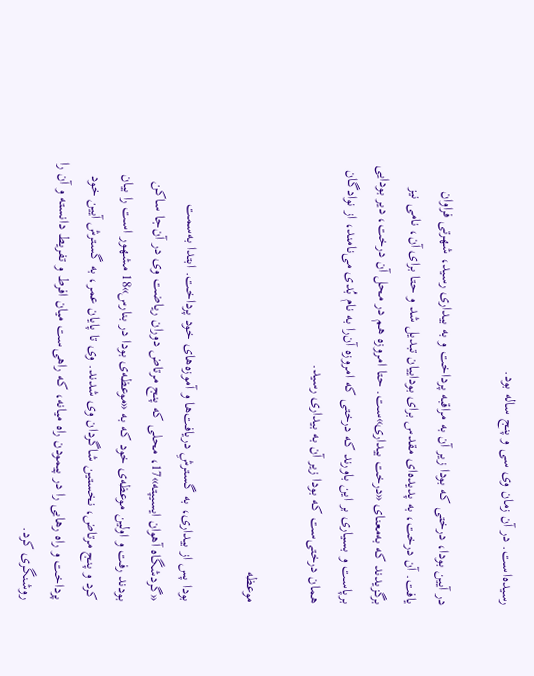رسیده‌است. در آن زمان وی سی و پنج ساله بود.

در آیین بودا، درختی که بودا زیر آن به مراقبه پرداخت و به بیداری رسید، شهرتی فراوان یافت. آن درخت، به پدیده‌ای مقدس برای بوداییان تبدیل شد و حتا برای آن، نامی نیز برگزیدند که به‌معنای «درخت بیداری»ست. حتا امروزه هم در محل آن درخت، دیر بودایی برپاست و بسیاری بر این باورند که درختی که امروزه آن‌را به نام بُدی می‌نامند، از نوادگان همان درختی‌ست که بودا زیر آن به بیداری رسید.

موعظه

بودا پس از بیداری، به گسترشِ دریافت‌ها و آموزه‌های خود پرداخت. ابتدا به‌سمت «گردشگاه آهوان ایسیپته»17، محلی که پنج مرتاض دوران ریاضت وی در آن‌جا ساکن بودند رفت و اولین موعظه‌ی خود که به «موعظه‌ی بودا در بنارس»18 مشهور است را بیان کرد و پنج مرتاض، نخستین شاگردان وی شدند. وی تا پایان عمر، به گسترش آیین خود پرداخت و راه رهایی را در پیمودن راه میانه، که راهی‌ست میان افرط و تفریط دانسته و آن را روشنگری کرد.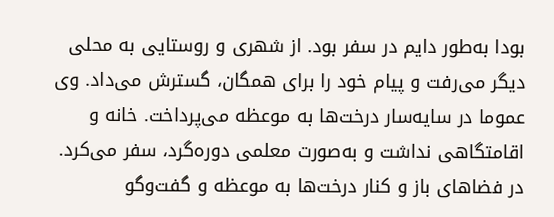بودا به‌طور دایم در سفر بود. از شهری و روستایی به محلی دیگر می‌رفت و پیام خود را برای همگان، گسترش می‌داد. وی عموما در سایه‌سار درخت‌ها به موعظه می‌پرداخت. خانه و اقامتگاهی نداشت و به‌صورت معلمی دوره‌گرد، سفر می‌کرد. در فضاهای باز و کنار درخت‌ها به موعظه و گفت‌و‌گو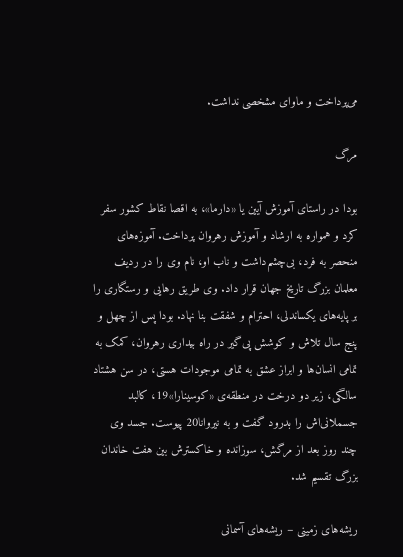می‌پرداخت و ماوای مشخصی نداشت.

مرگ

بودا در راستای آموزش آیین یا «دارما»، به اقصا نقاط کشور سفر کرد و همواره به ارشاد و آموزش رهروان پرداخت. آموزه‌های منحصر به فرد، بی‌چشم‌داشت و ناب او، نام وی را در ردیف معلمان بزرگ تاریخ جهان قرار داد. وی طریق رهایی و رستگاری را بر پایه‌های یکساندلی، احترام و شفقت بنا نهاد. بودا پس از چهل و پنج سال تلاش و کوشش پی‌گیر در راه بیداری رهروان، کمک به تمامی انسان‌ها و ابراز عشق به تمامی موجودات هستی، در سن هشتاد سالگی، زیر دو درخت در منطقه‌ی «کوسینارا»19، کالبد جسملانی‌اش را بدرود گفت و به نیروانا20 پیوست. جسد وی چند روز بعد از مرگش، سوزانده و خاکسترش بین هفت خاندان بزرگ تقسیم شد.

ریشه‌های زمینی – ریشه‌های آسمانی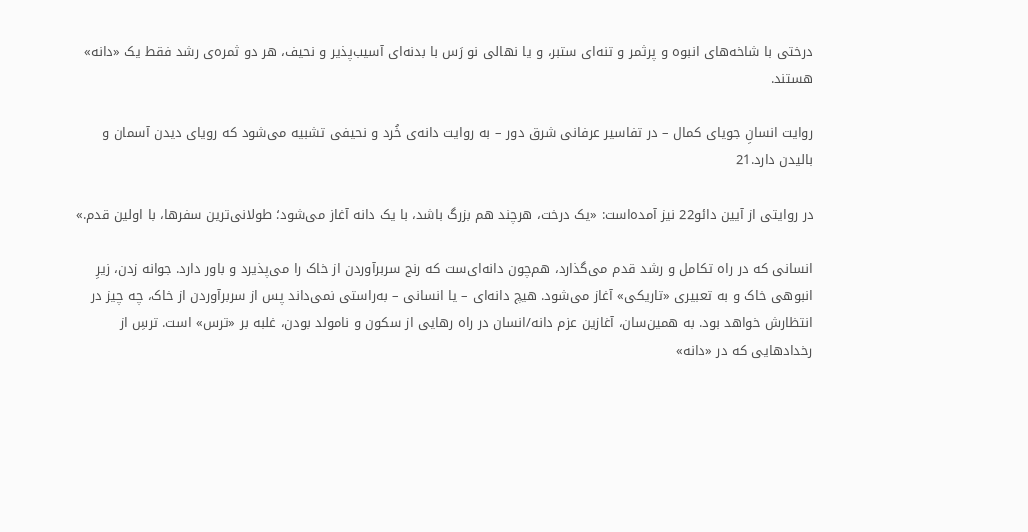درختی با شاخه‌های انبوه و پرثمر و تنه‌ای ستبر، و یا نهالی نو‌ رَس با بدنه‌ای آسیب‌پذیر و نحیف، هر دو ثمره‌ی رشد فقط یک «دانه» هستند.

روایت انسانِ جویای کمال – در تفاسیر عرفانی شرق دور – به روایت دانه‌ی خُرد و نحیفی تشبیه می‌شود که رویای دیدن آسمان و بالیدن دارد.21

در روایتی از آیین دائو22 نیز آمده‌است: «یک درخت، هرچند هم بزرگ باشد، با یک دانه آغاز می‌شود؛ طولانی‌ترین سفرها، با اولین قدم.»

انسانی که در راه تکامل و رشد قدم می‌گذارد، هم‌چون دانه‌ای‌ست که رنج سربرآوردن از خاک را می‌پذیرد و باور دارد. جوانه‌ زدن، زیرِ انبوهی خاک و به تعبیری «تاریکی» آغاز می‌شود. هیچ دانه‌ای – یا انسانی – به‌راستی نمی‌داند پس از سربرآوردن از خاک، چه‌ چیز در انتظارش خواهد بود. به همین‌سان، آغازین عزم دانه/انسان در راه رهایی از سکون و نامولد بودن، غلبه بر «ترس» است. ترسِ از رخدادهایی که در «دانه»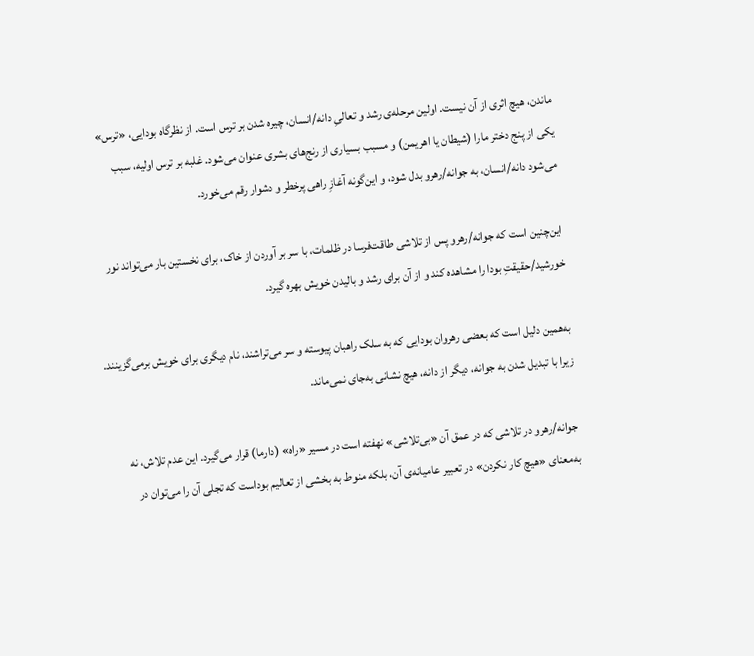ماندن، هیچ اثری از آن نیست. اولین مرحله‌ی رشد و تعالیِ دانه/انسان، چیره شدن بر ترس است. از نظرگاه بودایی، «ترس» یکی از پنج دختر مارا (شیطان یا اهریمن) و مسبب بسیاری از رنج‌های بشری عنوان می‌شود. غلبه بر ترس اولیه، سبب می‌شود دانه/انسان، به جوانه/رهرو بدل شود، و این‌گونه آغازِ راهی پرخطر و دشوار رقم می‌خورد.

این‌چنین است که جوانه/رهرو پس از تلاشی طاقت‌فرسا در ظلمات، با سر بر آوردن از خاک، برای نخستین بار می‌تواند نور خورشید/حقیقتِ بودا را مشاهده کند و از آن برای رشد و بالیدن خویش بهره گیرد.

به‌همین دلیل است که بعضی رهروان بودایی که به سلک راهبان پیوسته و سر می‌تراشند، نام دیگری برای خویش برمی‌گزینند. زیرا با تبدیل شدن به جوانه، دیگر از دانه، هیچ نشانی به‌جای نمی‌ماند.

جوانه/رهرو در تلاشی که در عمق آن «بی‌تلاشی» نهفته است در مسیر «راه» (دارما) قرار می‌گیرد. این عدم تلاش، نه به‌معنای «هیچ کار نکردن» در تعبیر عامیانه‌ی آن، بلکه منوط به بخشی از تعالیم بودا‌ست که تجلی آن را می‌توان در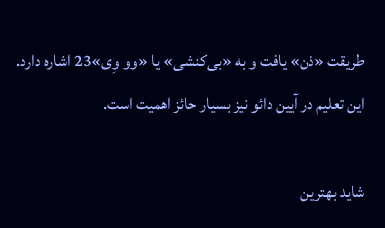طریقت «ذن» یافت و به «بی‌کنشی» یا «وو وِی»23 اشاره دارد. این تعلیم در آیین دائو نیز بسیار حائز اهمیت است.

شاید بهترین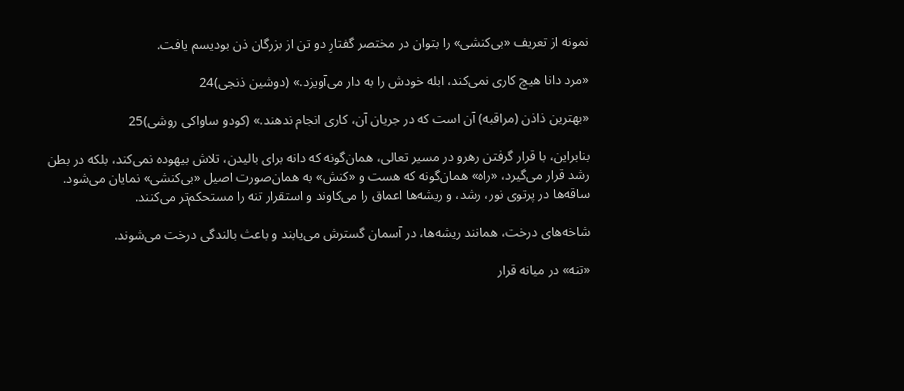نمونه از تعریف «بی‌کنشی» را بتوان در مختصر گفتارِ دو تن از بزرگان ذن بودیسم یافت.

«مرد دانا ھیچ کاری نمی‌کند، ابله خودش را به دار می‌آویزد.» (دوشین ذنجی)24

«بهترین ذاذن (مراقبه) آن است که در جریان آن، کاری انجام ندهند.» (کودو ساواکی روشی)25

بنابراین، با قرار گرفتن رهرو در مسیر تعالی، همان‌گونه که دانه برای بالیدن، تلاش بیهوده نمی‌کند، بلکه در بطن رشد قرار می‌گیرد، «راه» همان‌گونه که هست و «کنش» به همان‌صورت اصیل «بی‌کنشی» نمایان می‌شود. ساقه‌ها در پرتوی نور، رشد، و ریشه‌ها اعماق را می‌کاوند و استقرار تنه را مستحکم‌تر می‌کنند.

شاخه‌های درخت، همانند ریشه‌ها، در آسمان گسترش می‌یابند و باعث بالندگی درخت می‌شوند.

«تنه» در میانه قرار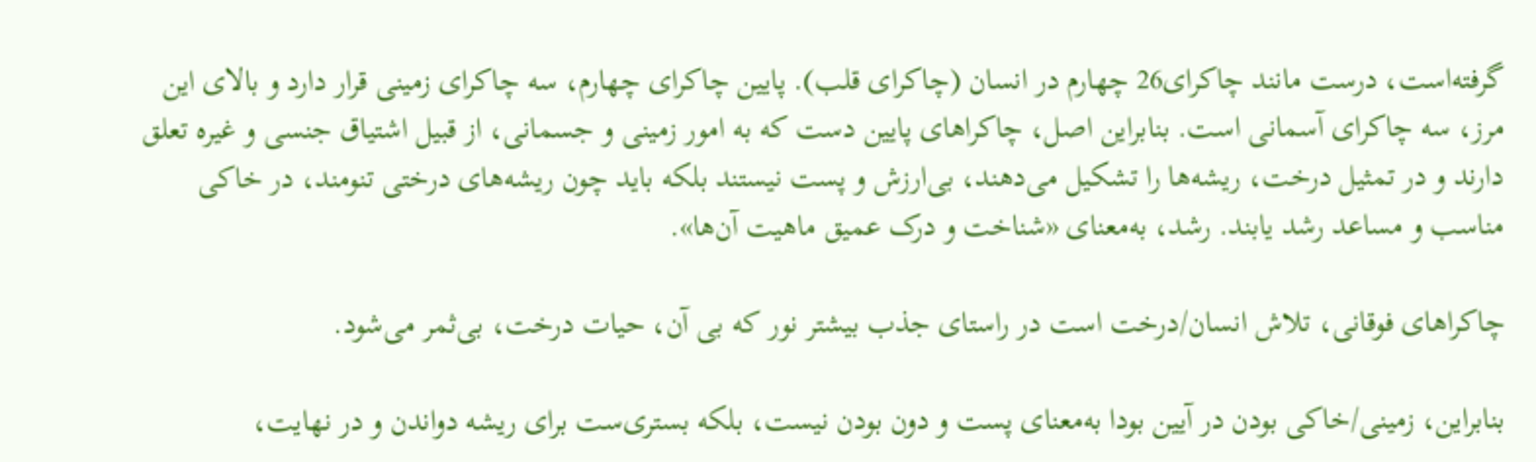گرفته‌است، درست مانند چاکرای26 چهارم در انسان (چاکرای قلب). پایین چاکرای چهارم، سه چاکرای زمینی قرار دارد و بالای این مرز، سه چاکرای آسمانی است. بنابراین اصل، چاکراهای پایین دست که به امور زمینی و جسمانی، از قبیل اشتیاق جنسی و غیره تعلق دارند و در تمثیل درخت، ریشه‌ها را تشکیل می‌دهند، بی‌ارزش و پست نیستند بلکه باید چون ریشه‌های درختی تنومند، در خاکی مناسب و مساعد رشد یابند. رشد، به‌معنای «شناخت و درک عمیق ماهیت آن‌ها».

چاکراهای فوقانی، تلاش انسان/درخت است در راستای جذب بیشتر نور که بی‌ آن، حیات درخت، بی‌ثمر می‌شود.

بنابراین، زمینی/خاکی بودن در آیین بودا به‌معنای پست و دون بودن نیست، بلکه بستری‌ست برای ریشه دواندن و در نهایت،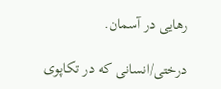رهایی در آسمان.

درختی/انسانی که در تکاپوی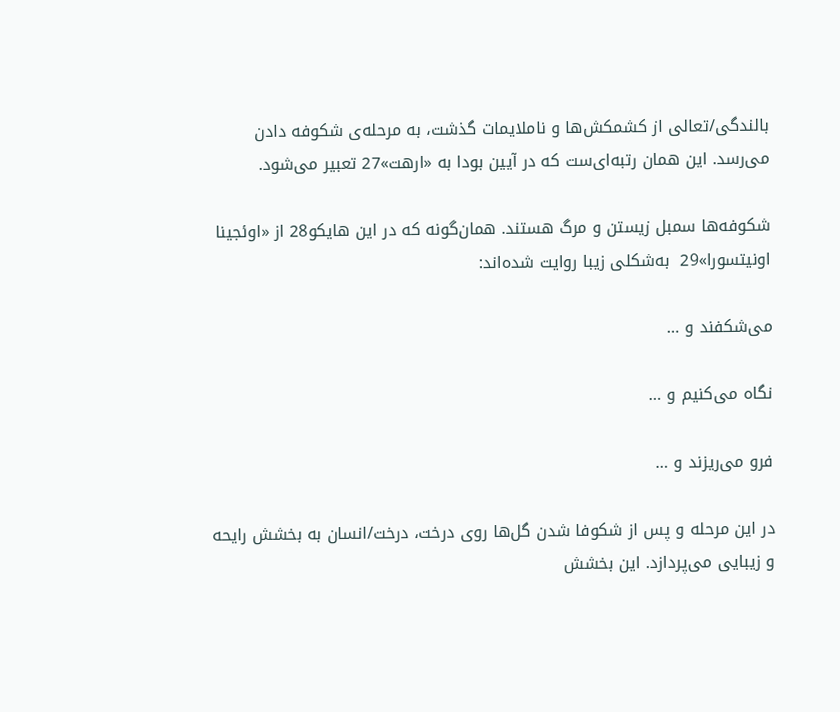بالندگی/تعالی از کشمکش‌ها و ناملایمات گذشت، به مرحله‌ی شکوفه دادن می‌رسد. این همان رتبه‌ای‌ست که در آیین بودا به «ارهت»27 تعبیر می‌شود.

شکوفه‌ها سمبل زیستن و مرگ هستند. همان‌گونه که در این هایکو28 از «اوئجینا اونیتسورا»29  به‌شکلی زیبا روایت شده‌اند:

می‌شکفند و …

نگاه می‌کنیم و …

فرو می‌ریزند و …

در این مرحله و پس از شکوفا شدن گل‌ها روی درخت، درخت/انسان به بخشش رایحه و زیبایی می‌پردازد. این بخشش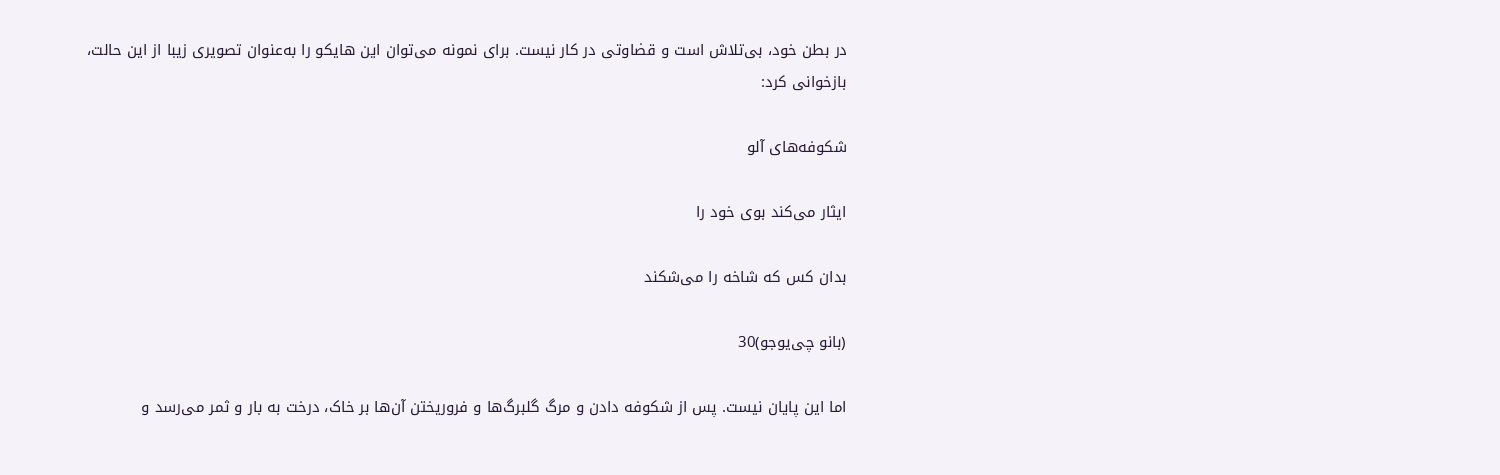در بطن خود، بی‌تلاش است و قضاوتی در کار نیست. برای نمونه می‌توان این هایکو را به‌عنوان تصویری زیبا از این حالت، بازخوانی کرد:

شکوفه‌های آلو

ایثار می‌کند بوی خود را

بدان کس که شاخه را می‌شکند

(بانو چی‌یوجو)30

اما این پایان نیست. پس از شکوفه دادن و مرگ گلبرگ‌ها و فروریختن ‌آن‌ها بر خاک، درخت به بار و ثمر می‌رسد و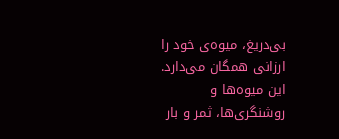بی‌دریغ، میوه‌ی خود را ارزانی همگان می‌‌دارد. این میوه‌ها و روشنگری‌ها، ثمر و بار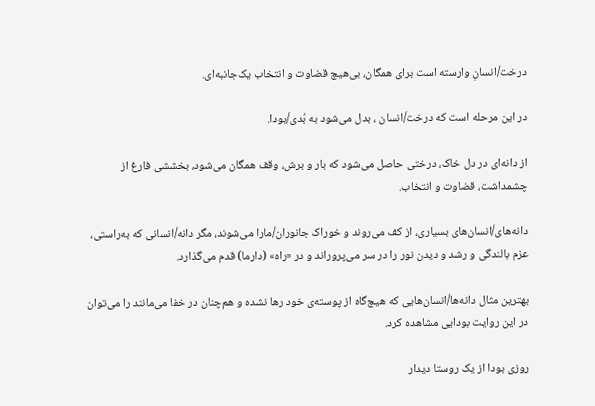درخت/انسانِ وارسته است برای همگان، بی‌هیچ قضاوت و انتخاب یک‌جانبه‌ای.

در این مرحله است که درخت/انسان ، بدل می‌شود به بُدی/بودا.

از دانه‌ای در دل خاک، درختی حاصل می‌شود که بار و برش، وقف همگان می‌شود، بخششی فارغ از چشمداشت، قضاوت و انتخاب.

دانه‌های/انسان‌های بسیاری، از کف می‌روند و خوراک جانوران/مارا می‌شوند، مگر دانه/انسانی که به‌راستی، عزم بالندگی و رشد و دیدن نور را در سر می‌پروراند و در «راه» (دارما) قدم می‌گذارد.

بهترین مثال دانه‌ها/انسان‌هایی که هیچ‌گاه از پوسته‌ی خود رها نشده و هم‌چنان در خفا می‌مانند را می‌توان در این روایت بودایی مشاهده کرد.

روزی بودا از یک روستا دیدار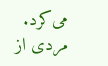می‌کرد. مردی از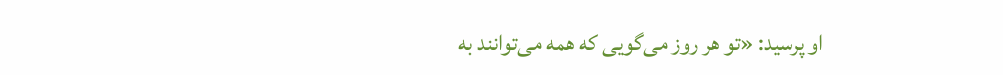او پرسید: «تو هر روز می‌گویی که همه می‌توانند به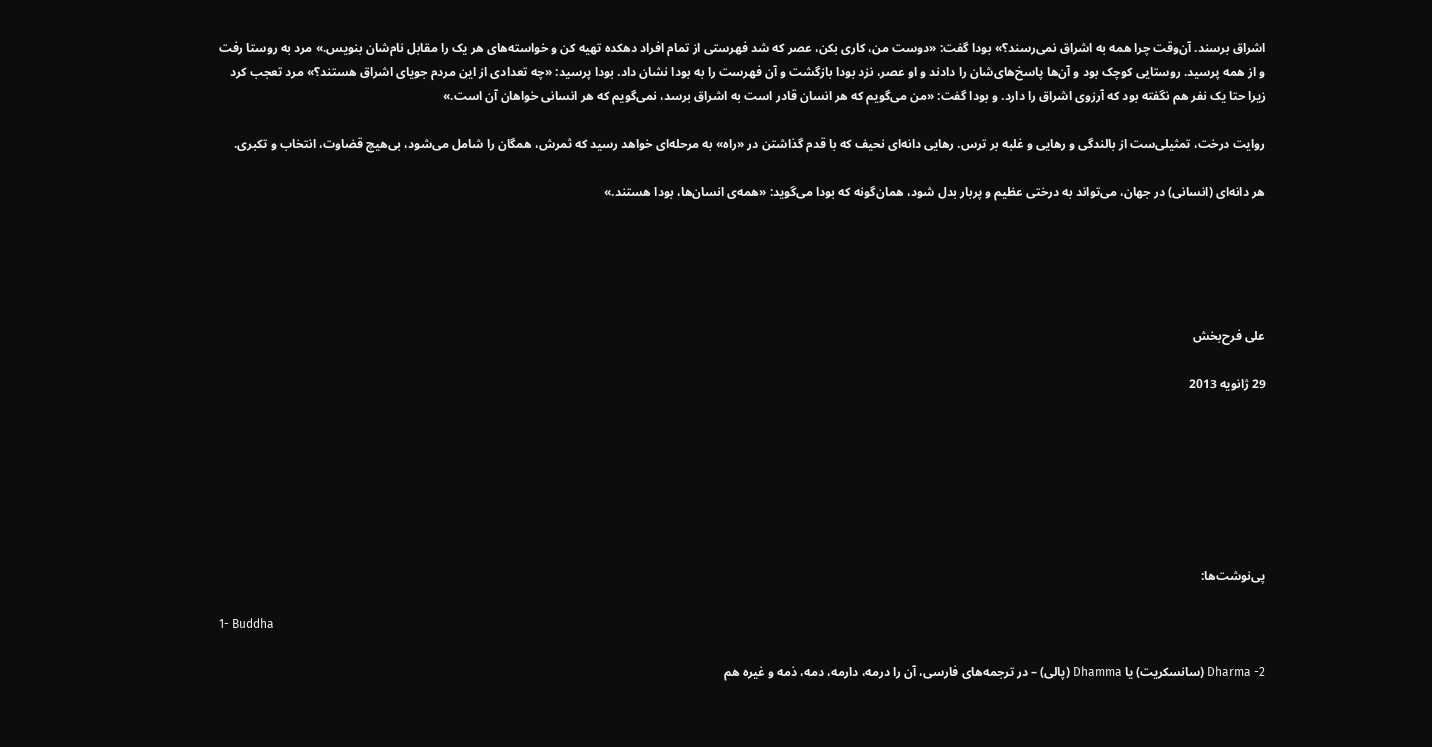اشراق برسند. آن‌وقت چرا همه به اشراق نمی‌رسند؟» بودا گفت: «دوست من، کاری بکن، عصر که شد فهرستی از تمام افراد دهکده تهیه کن و خواسته‌های هر یک را مقابل نام‌شان بنویس.» مرد به روستا رفت و از همه پرسید. روستایی کوچک بود و آن‌ها پاسخ‌های‌شان را دادند و او عصر، نزد بودا بازگشت و آن فهرست را به بودا نشان داد. بودا پرسید: «چه تعدادی از این مردم جویای اشراق هستند؟» مرد تعجب کرد زیرا حتا یک نفر هم نگفته بود که آرزوی اشراق را دارد. و بودا گفت: «من می‌گویم که هر انسان قادر است به اشراق برسد، نمی‌گویم که هر انسانی خواهان آن است.»

روایت درخت، تمثیلی‌ست از بالندگی و رهایی و غلبه بر ترس. رهایی دانه‌ای نحیف که با قدم گذاشتن در «راه» به مرحله‌ای خواهد رسید که ثمرش، همگان را شامل می‌شود، بی‌هیچ قضاوت، انتخاب و تکبری.

هر دانه‌ای (انسانی) در جهان، می‌تواند به درختی عظیم و پربار بدل شود، همان‌گونه که بودا می‌گوید: «همه‌ی انسان‌ها، بودا هستند.»





علی فرح‌بخش

29 ژانویه 2013







پی‌نوشت‌ها:

1- Buddha

2- Dharma (سانسکریت) یا Dhamma (پالی) – در ترجمه‌های فارسی، آن را درمه، دارمه، دمه، ذمه و غیره هم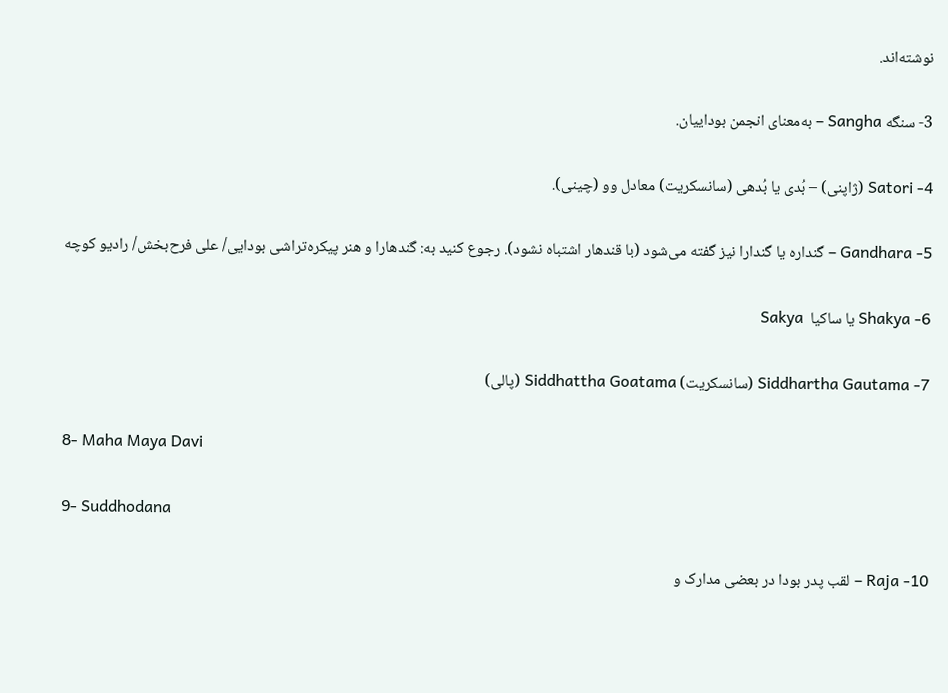نوشته‌اند.

3- سنگه Sangha – به‌معنای انجمن بوداییان.

4- Satori (ژاپنی) – بُدی یا بُدهی (سانسکریت) معادل وو (چینی).

5- Gandhara – گنداره یا گندارا نیز گفته می‌شود (با قندهار اشتباه نشود). رجوع کنید به: گندهارا و هنر پیکره‌تراشی بودایی/ علی فرح‌بخش/ رادیو کوچه

6- Shakya یا ساکیا  Sakya

7- Siddhartha Gautama (سانسکریت) Siddhattha Goatama (پالی)

8- Maha Maya Davi

9- Suddhodana

10- Raja – لقب پدر بودا در بعضی مدارک و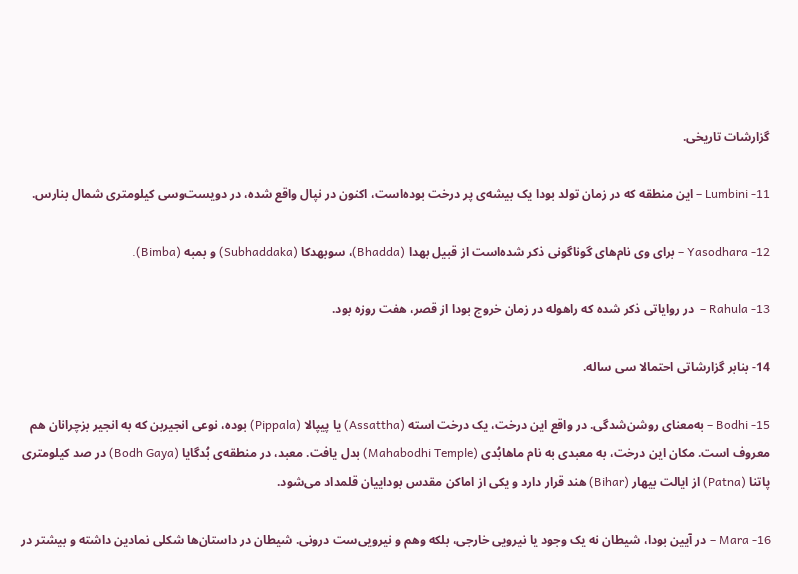گزارشات تاریخی.

11- Lumbini – این منطقه که در زمان تولد بودا یک بیشه‌ی پر درخت بوده‌است، اکنون در نپال واقع شده، در دویست‌و‌سی کیلومتری شمال بنارس.

12- Yasodhara – برای وی نام‌های گوناگونی ذکر شده‌است از قبیل بهدا (Bhadda)، سوبهدکا (Subhaddaka) و بمبه (Bimba).

13- Rahula –  در روایاتی ذکر شده که راهوله در زمان خروج بودا از قصر، هفت روزه بود.

14- بنابر گزارشاتی احتمالا سی ساله.

15- Bodhi – به‌معنای روشن‌شدگی. در واقع این درخت، یک درخت استه (Assattha) یا پیپالا (Pippala) بوده، نوعی انجیربن که به انجیر بزچرانان هم معروف است. مکان این درخت، به معبدی به نام ماهابُدی (Mahabodhi Temple) بدل یافت. معبد، در منطقه‌ی بُدگایا (Bodh Gaya) در صد کیلومتری پاتنا (Patna) از ایالت بیهار (Bihar) هند قرار دارد و یکی از اماکن مقدس بوداییان قلمداد می‌شود.

16- Mara – در آیین بودا، شیطان نه یک وجود یا نیرویی خارجی، بلکه وهم و نیرویی‌ست درونی. شیطان در داستان‌ها شکلی نمادین داشته و بیشتر در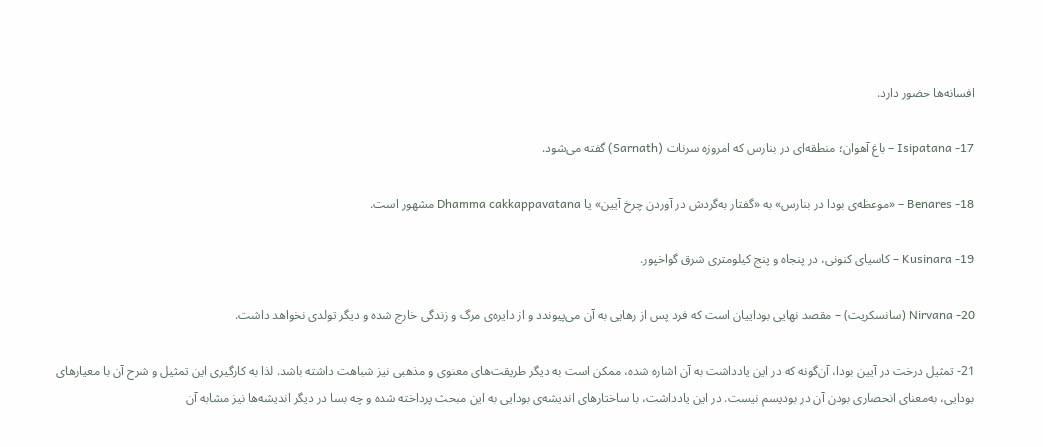افسانه‌ها حضور دارد.

17- Isipatana – باغ آهوان؛ منطقه‌ای در بنارس که امروزه سرنات (Sarnath) گفته می‌شود.

18- Benares – «موعظه‌ی بودا در بنارس» به «گفتار به‌گردش در آوردن چرخ آیین» یا Dhamma cakkappavatana مشهور است.

19- Kusinara – کاسیای کنونی، در پنجاه و پنج کیلومتری شرق گواخپور.

20- Nirvana (سانسکریت) – مقصد نهایی بوداییان است که فرد پس از رهایی به آن می‌پیوندد و از دایره‌ی مرگ و زندگی خارج شده و دیگر تولدی نخواهد داشت.

21- تمثیل درخت در آیین بودا، آن‌گونه که در این یادداشت به آن اشاره شده، ممکن است به دیگر طریقت‌های معنوی و مذهبی نیز شباهت داشته باشد. لذا به کارگیری این تمثیل و شرح آن با معیارهای بودایی، به‌معنای انحصاری بودن آن در بودیسم نیست. در این یادداشت، با ساختارهای اندیشه‌ی بودایی به این مبحث پرداخته شده و چه بسا در دیگر اندیشه‌ها نیز مشابه آن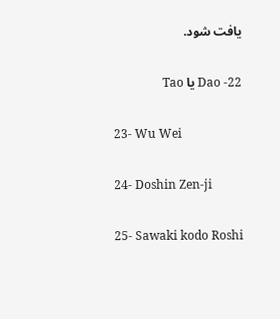یافت شود.

22- Dao یا Tao

23- Wu Wei

24- Doshin Zen-ji

25- Sawaki kodo Roshi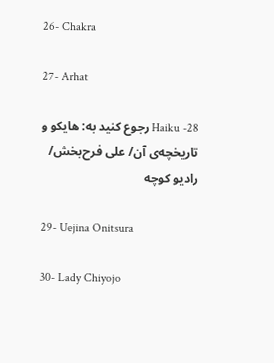26- Chakra

27- Arhat

28- Haiku رجوع کنید به: هایکو و تاریخچه‌ی آن/ علی فرح‌بخش/ رادیو کوچه

29- Uejina Onitsura

30- Lady Chiyojo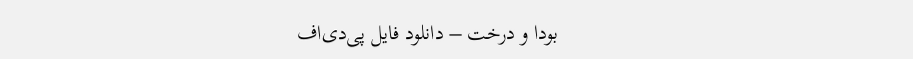بودا و درخت – دانلود فایل پی‌دی‌اف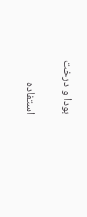بودا و درخت

استفاده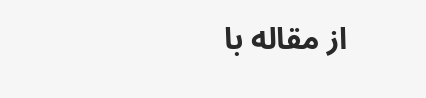از مقاله با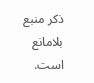ذکر منبع بلامانع است.